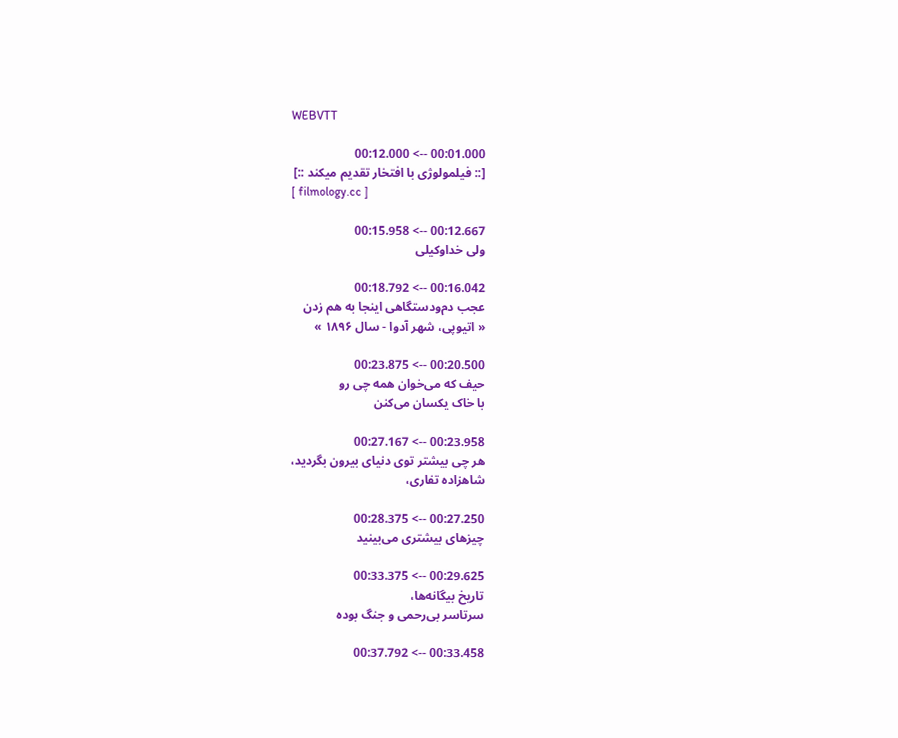WEBVTT

00:01.000 --> 00:12.000
[:: فیلمولوژی با افتخار تقدیم میکند ::]
[ filmology.cc ]

00:12.667 --> 00:15.958
ولی خداوکیلی

00:16.042 --> 00:18.792
عجب دم‌ودستگاهی اینجا به هم زدن
« اتیوپی، شهر آدوا - سال ۱۸۹۶ »

00:20.500 --> 00:23.875
حیف که می‌خوان همه چی رو
با خاک یکسان می‌کنن

00:23.958 --> 00:27.167
هر چی بیشتر توی دنیای بیرون بگردید،
شاهزاده تفاری،

00:27.250 --> 00:28.375
چیزهای بیشتری می‌بینید

00:29.625 --> 00:33.375
تاریخ بیگانه‌ها،
سرتاسر بی‌رحمی و جنگ بوده

00:33.458 --> 00:37.792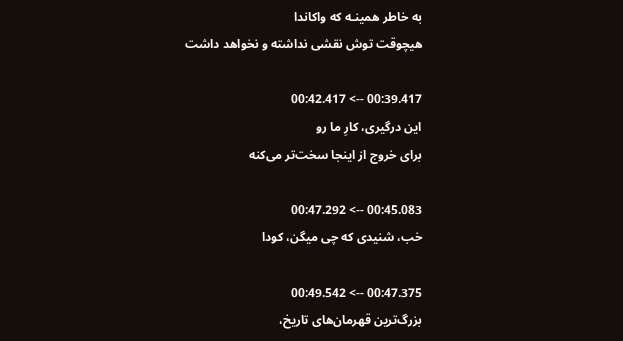به خاطر همینـه که واکاندا
هیچوقت توش نقشی نداشته و نخواهد داشت

00:39.417 --> 00:42.417
این درگیری، کارِ ما رو
برای خروج از اینجا سخت‌تر می‌کنه

00:45.083 --> 00:47.292
خب، شنیدی که چی میگن، کودا

00:47.375 --> 00:49.542
بزرگ‌ترین قهرمان‌های تاریخ،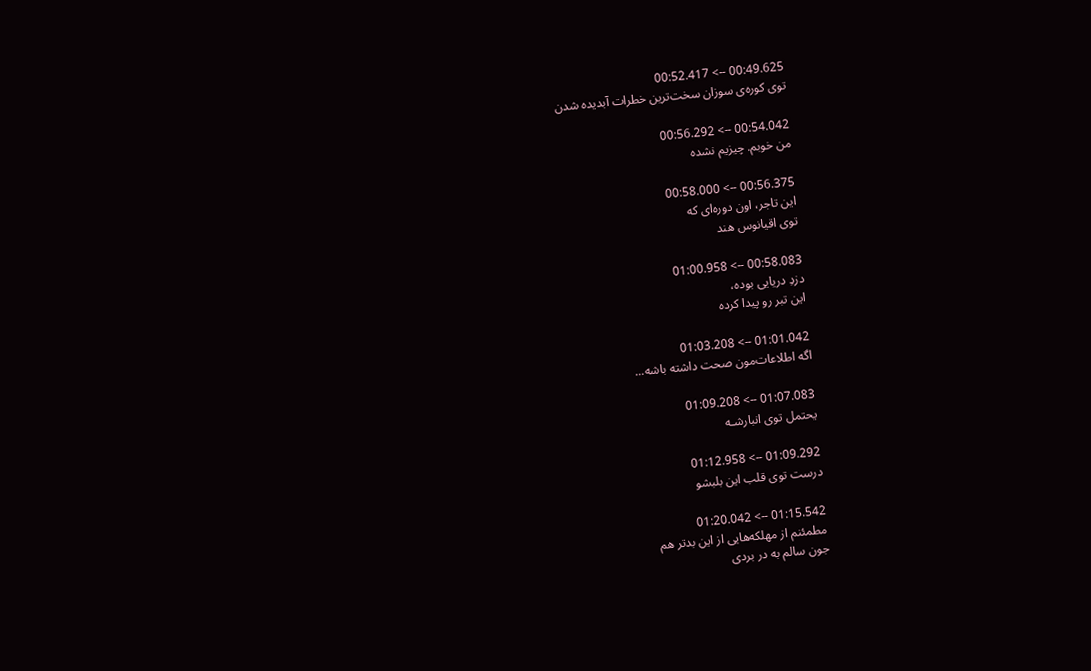00:49.625 --> 00:52.417
توی کوره‌ی سوزان سخت‌ترین خطرات آبدیده شدن

00:54.042 --> 00:56.292
من خوبم. چیزیم نشده

00:56.375 --> 00:58.000
این تاجر، اون دوره‌ای که
توی اقیانوس هند

00:58.083 --> 01:00.958
دزدِ دریایی بوده،
این تبر رو پیدا کرده

01:01.042 --> 01:03.208
اگه اطلاعات‌مون صحت داشته باشه...

01:07.083 --> 01:09.208
یحتمل توی انبارشـه

01:09.292 --> 01:12.958
درست توی قلب این بلبشو

01:15.542 --> 01:20.042
مطمئنم از مهلکه‌هایی از این بدتر هم
جون سالم به در بردی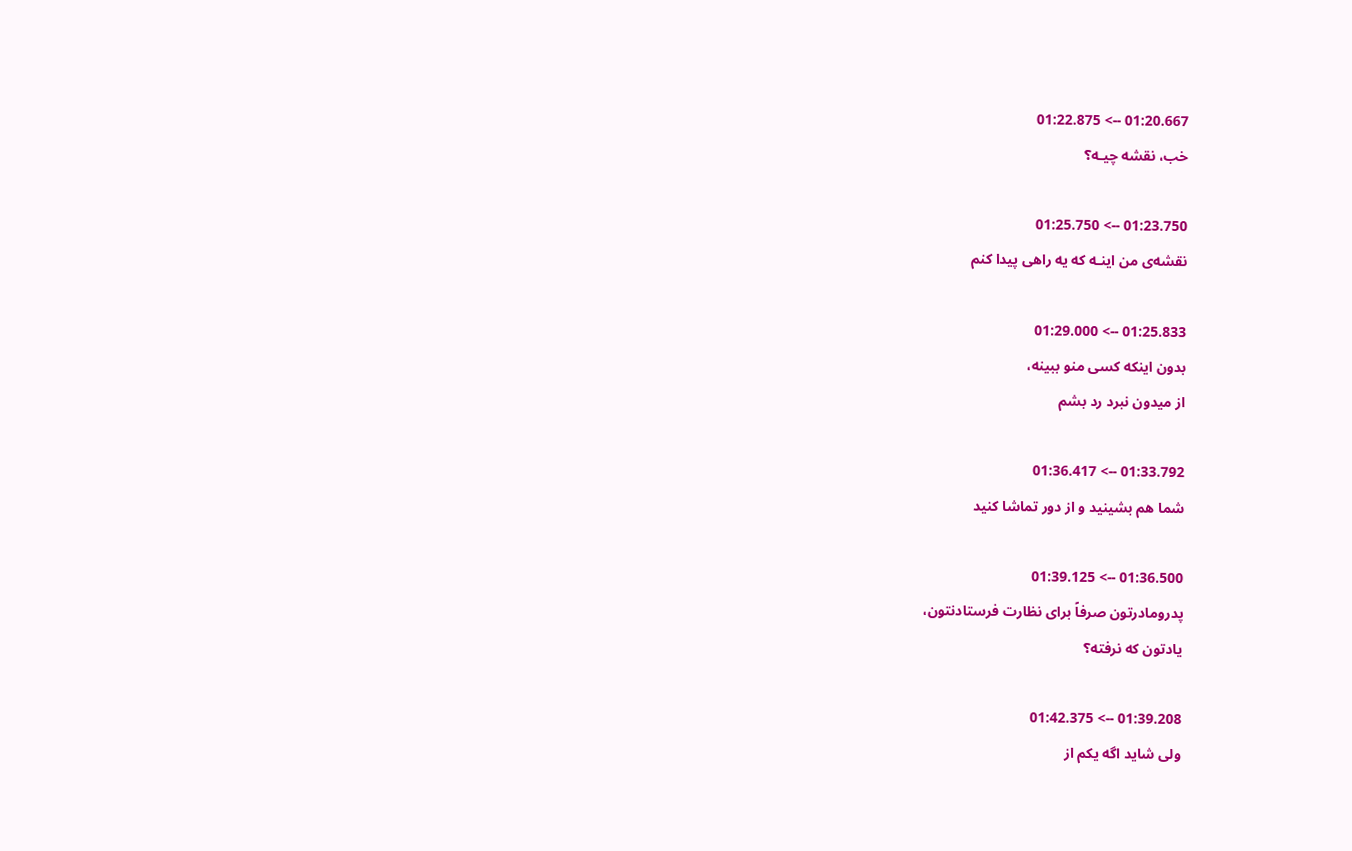01:20.667 --> 01:22.875
خب، نقشه چیـه؟

01:23.750 --> 01:25.750
نقشه‌ی من اینـه که یه راهی پیدا کنم

01:25.833 --> 01:29.000
بدون اینکه کسی منو ببینه،
از میدون نبرد رد بشم

01:33.792 --> 01:36.417
شما هم بشینید و از دور تماشا کنید

01:36.500 --> 01:39.125
پدرومادرتون صرفاً برای نظارت فرستادنتون،
یادتون که نرفته؟

01:39.208 --> 01:42.375
ولی شاید اگه یکم از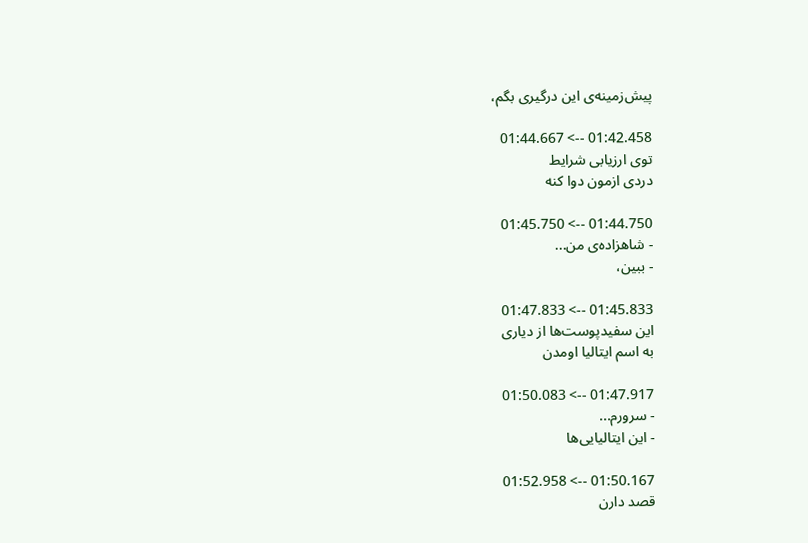پیش‌زمینه‌ی این درگیری بگم،

01:42.458 --> 01:44.667
توی ارزیابی شرایط
دردی ازمون دوا کنه

01:44.750 --> 01:45.750
- شاهزاده‌ی من...
- ببین،

01:45.833 --> 01:47.833
این سفیدپوست‌ها از دیاری
به اسم ایتالیا اومدن

01:47.917 --> 01:50.083
- سرورم...
- این ایتالیایی‌ها

01:50.167 --> 01:52.958
قصد دارن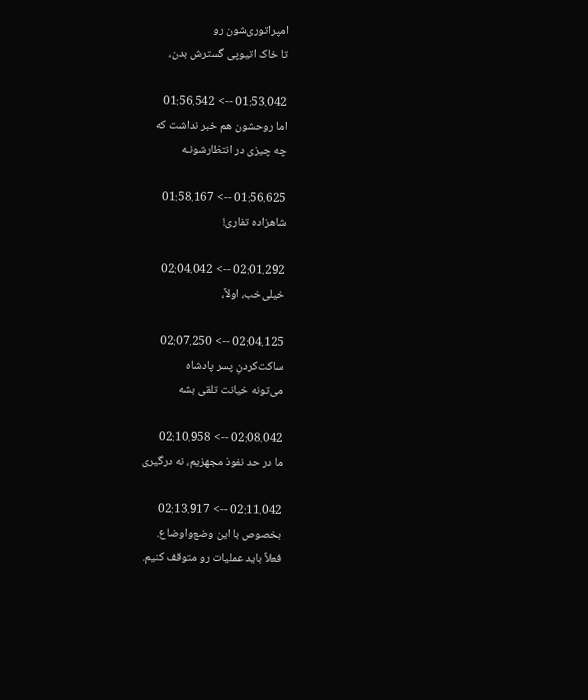امپراتوری‌شون رو
تا خاک اتیوپی گسترش بدن،

01:53.042 --> 01:56.542
اما روحشون هم خبر نداشت که
چه چیزی در انتظارشونـه

01:56.625 --> 01:58.167
شاهزاده تفاری!

02:01.292 --> 02:04.042
خیلی‌خب، اولاً،

02:04.125 --> 02:07.250
ساکت‌کردنِ پسر پادشاه
می‌تونه خیانت تلقی بشه

02:08.042 --> 02:10.958
ما در حد نفوذ مجهزیم، نه درگیری

02:11.042 --> 02:13.917
بخصوص با این وضع‌واوضاع.
فعلاً باید عملیات رو متوقف کنیم.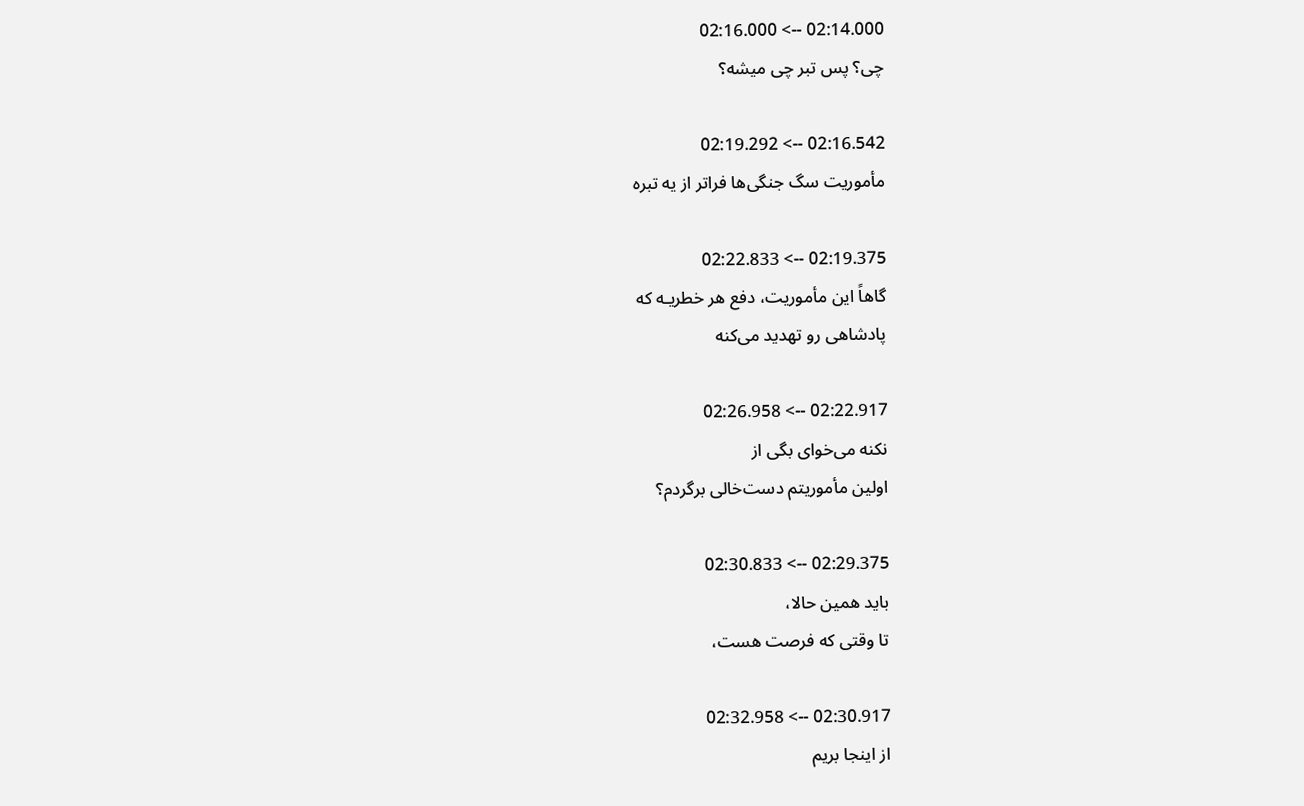02:14.000 --> 02:16.000
چی؟ پس تبر چی میشه؟

02:16.542 --> 02:19.292
مأموریت سگ جنگی‌ها فراتر از یه تبره

02:19.375 --> 02:22.833
گاهاً این مأموریت، دفع هر خطریـه که
پادشاهی رو تهدید می‌کنه

02:22.917 --> 02:26.958
نکنه می‌خوای بگی از
اولین مأموریتم دست‌خالی برگردم؟

02:29.375 --> 02:30.833
باید همین حالا،
تا وقتی که فرصت هست،

02:30.917 --> 02:32.958
از اینجا بریم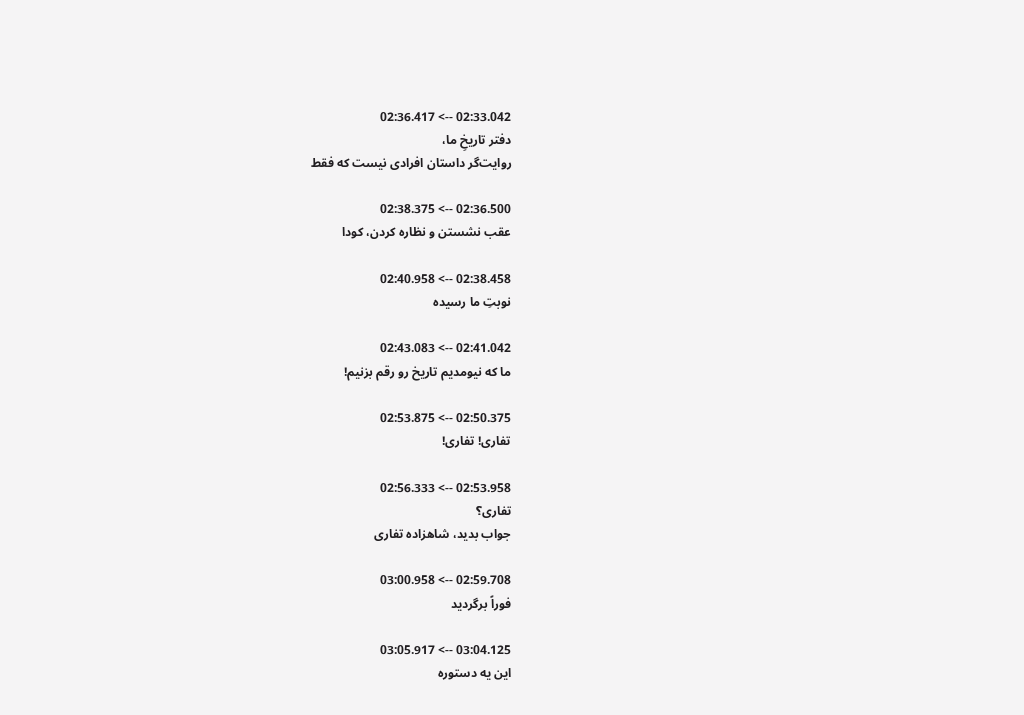02:33.042 --> 02:36.417
دفتر تاریخِ ما،
روایت‌گر داستان افرادی نیست که فقط

02:36.500 --> 02:38.375
عقب نشستن و نظاره کردن، کودا

02:38.458 --> 02:40.958
نوبتِ ما رسیده

02:41.042 --> 02:43.083
ما که نیومدیم تاریخ رو رقم بزنیم!

02:50.375 --> 02:53.875
تفاری! تفاری!

02:53.958 --> 02:56.333
تفاری؟
جواب بدید، شاهزاده تفاری

02:59.708 --> 03:00.958
فوراً برگردید

03:04.125 --> 03:05.917
این یه دستوره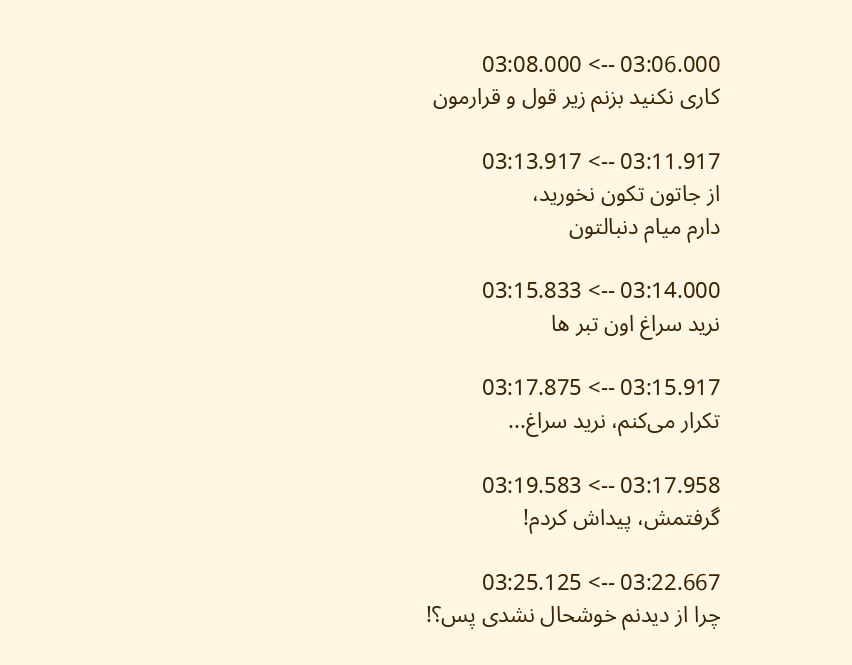03:06.000 --> 03:08.000
کاری نکنید بزنم زیر قول و قرارمون

03:11.917 --> 03:13.917
از جاتون تکون نخورید،
دارم میام دنبالتون

03:14.000 --> 03:15.833
نرید سراغ اون تبر ها

03:15.917 --> 03:17.875
تکرار می‌کنم، نرید سراغ...

03:17.958 --> 03:19.583
گرفتمش، پیداش کردم!

03:22.667 --> 03:25.125
چرا از دیدنم خوشحال نشدی پس؟!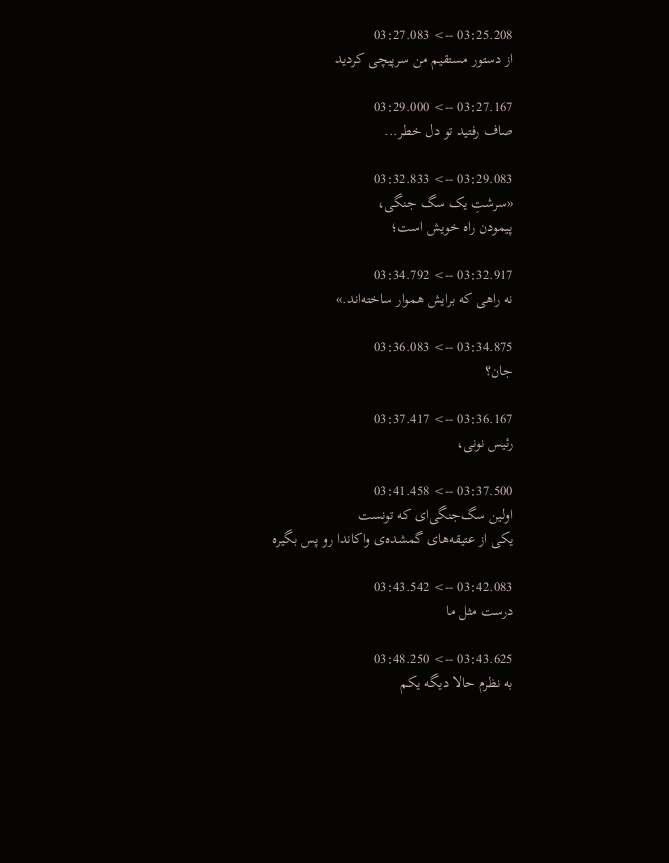03:25.208 --> 03:27.083
از دستور مستقیم من سرپیچی کردید

03:27.167 --> 03:29.000
صاف رفتید تو دل خطر...

03:29.083 --> 03:32.833
«سرشتِ یک سگ جنگی،
پیمودن راه خویش است؛

03:32.917 --> 03:34.792
نه راهی که برایش هموار ساخته‌اند.»

03:34.875 --> 03:36.083
جان؟

03:36.167 --> 03:37.417
رئیس نونی،

03:37.500 --> 03:41.458
اولین سگ‌جنگی‌ای که تونست
یکی از عتیقه‌های گمشده‌ی واکاندا رو پس بگیره

03:42.083 --> 03:43.542
درست مثل ما

03:43.625 --> 03:48.250
به نظرم حالا دیگه یکم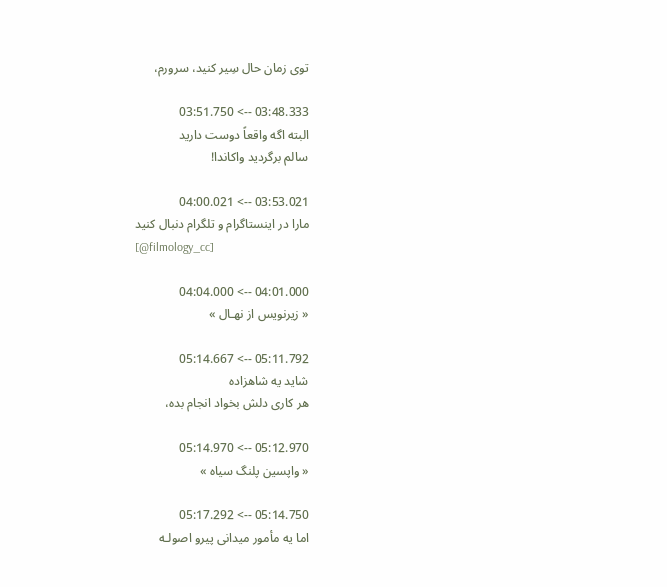توی زمان حال سِیر کنید، سرورم،

03:48.333 --> 03:51.750
البته اگه واقعاً دوست دارید
سالم برگردید واکاندا!

03:53.021 --> 04:00.021
مارا در اینستاگرام و تلگرام دنبال کنید
[@filmology_cc]

04:01.000 --> 04:04.000
« زیرنویس از نهـال »

05:11.792 --> 05:14.667
شاید یه شاهزاده
هر کاری دلش بخواد انجام بده،

05:12.970 --> 05:14.970
« واپسین پلنگ سیاه »

05:14.750 --> 05:17.292
اما یه مأمور میدانی پیرو اصولـه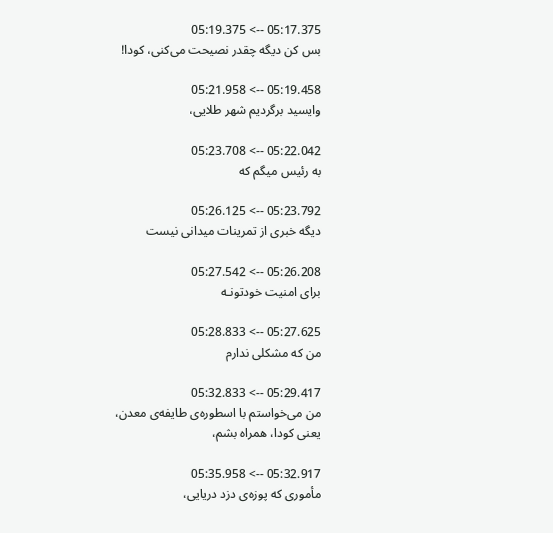05:17.375 --> 05:19.375
بس کن دیگه چقدر نصیحت می‌کنی، کودا!

05:19.458 --> 05:21.958
وایسید برگردیم شهر طلایی،

05:22.042 --> 05:23.708
به رئیس میگم که

05:23.792 --> 05:26.125
دیگه خبری از تمرینات میدانی نیست

05:26.208 --> 05:27.542
برای امنیت خودتونـه

05:27.625 --> 05:28.833
من که مشکلی ندارم

05:29.417 --> 05:32.833
من می‌خواستم با اسطوره‌ی طایفه‌ی معدن،
یعنی کودا، همراه بشم،

05:32.917 --> 05:35.958
مأموری که پوزه‌ی دزد دریایی،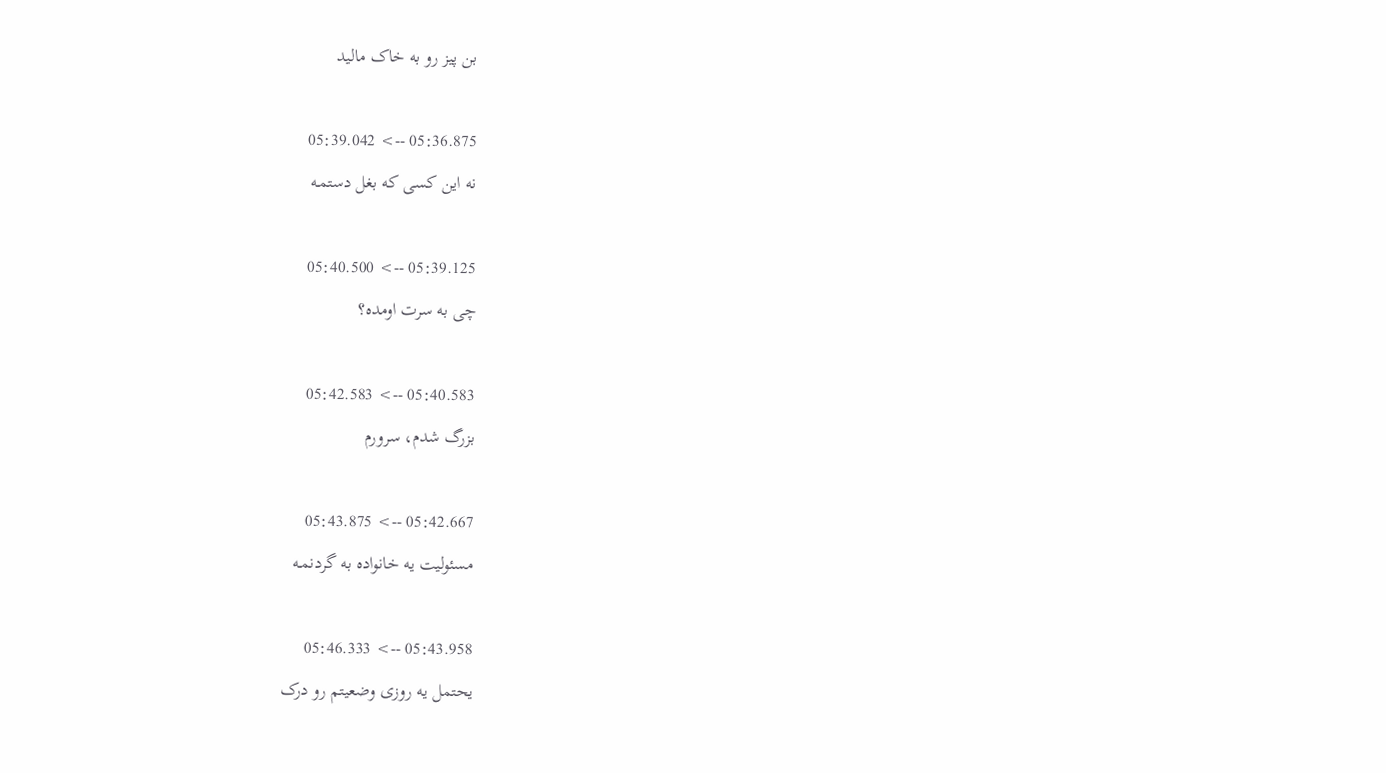بن پیز رو به خاک مالید

05:36.875 --> 05:39.042
نه این کسی که بغل دستمـه

05:39.125 --> 05:40.500
چی به سرت اومده؟

05:40.583 --> 05:42.583
بزرگ شدم، سرورم

05:42.667 --> 05:43.875
مسئولیت یه خانواده به گردنمـه

05:43.958 --> 05:46.333
یحتمل یه روزی وضعیتم رو درک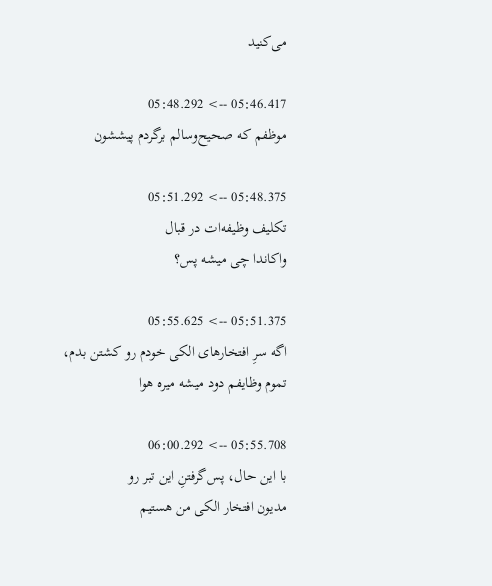می‌کنید

05:46.417 --> 05:48.292
موظفم که صحیح‌وسالم برگردم پیششون

05:48.375 --> 05:51.292
تکلیف وظیفه‌ات در قبال
واکاندا چی میشه پس؟

05:51.375 --> 05:55.625
اگه سرِ افتخارهای الکی خودم رو کشتن بدم،
تموم وظایفم دود میشه میره هوا

05:55.708 --> 06:00.292
با این حال، پس‌گرفتنِ این تبر رو
مدیون افتخار الکی من هستیم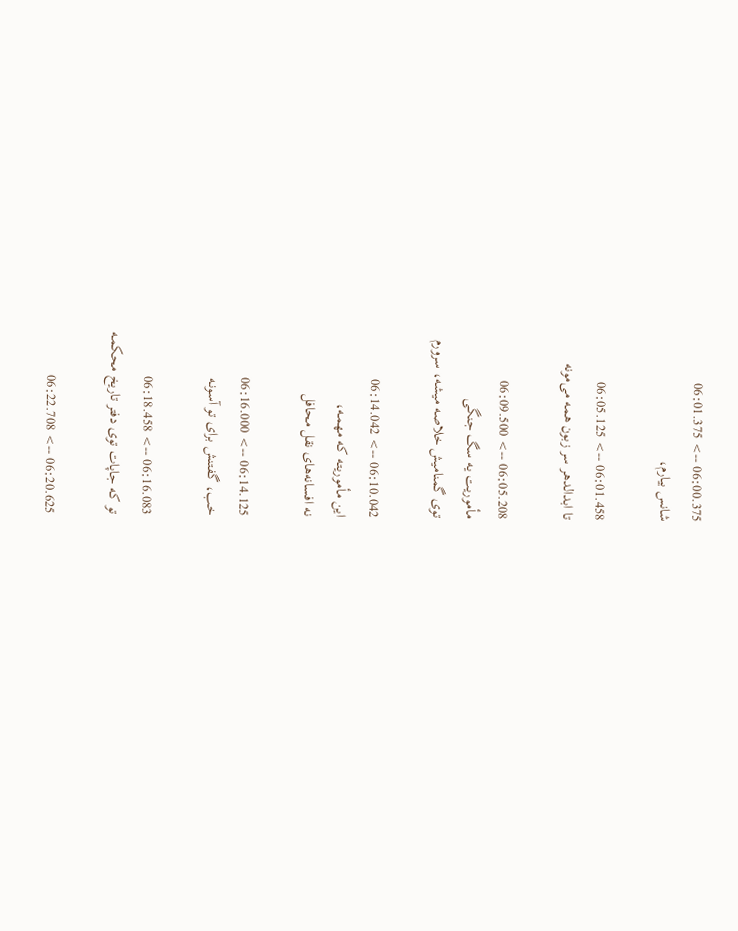06:00.375 --> 06:01.375
شانس بیارم،

06:01.458 --> 06:05.125
تا ابدالدهر سر زبون همه می‌مونه

06:05.208 --> 06:09.500
مأموریت یه سگ جنگی
توی گمنامیش خلاصه میشه، سرورم

06:10.042 --> 06:14.042
این مأموریتـه که مهمـه،
نه افسانه‌های نقل محافل

06:14.125 --> 06:16.000
خب، گفتنش برای تو آسونـه

06:16.083 --> 06:18.458
تو که جاپات توی دفتر تاریخ محکمـه

06:20.625 --> 06:22.708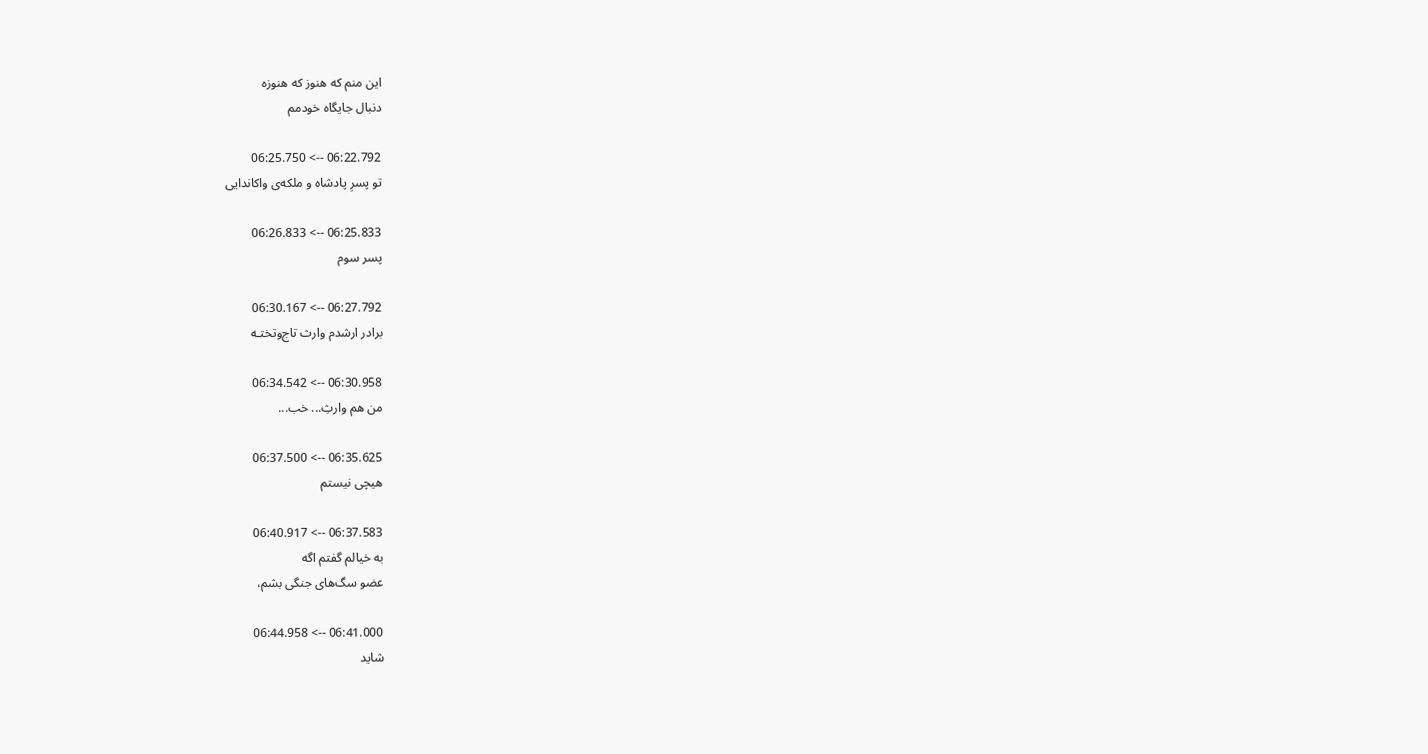این منم که هنوز که هنوزه
دنبال جایگاه خودمم

06:22.792 --> 06:25.750
تو پسرِ پادشاه و ملکه‌ی واکاندایی

06:25.833 --> 06:26.833
پسر سوم

06:27.792 --> 06:30.167
برادر ارشدم وارث تاج‌وتختـه

06:30.958 --> 06:34.542
من هم وارثِ... خب...

06:35.625 --> 06:37.500
هیچی‌ نیستم

06:37.583 --> 06:40.917
به خیالم گفتم اگه
عضو سگ‌های جنگی بشم،

06:41.000 --> 06:44.958
شاید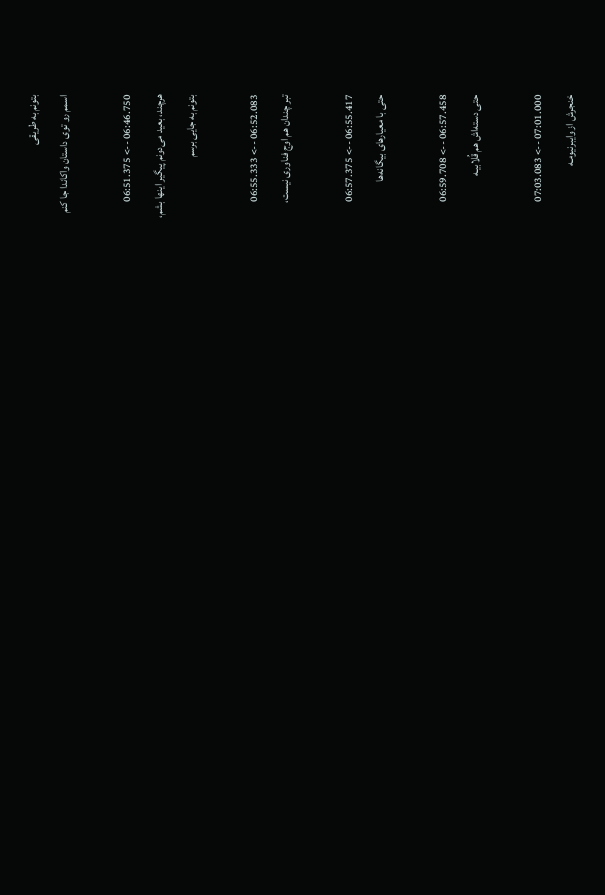بتونم به طریقی
اسمم رو توی داستان واکاندا جا کنم

06:46.750 --> 06:51.375
هرچند، بعید می‌دونم پیگیر اینها بشم،
بتونم به جایی برسم

06:52.083 --> 06:55.333
تبر چندان هم اوج فناوری نیست،

06:55.417 --> 06:57.375
حتی با معیارهای بیگانه‌ها

06:57.458 --> 06:59.708
حتی دسته‌اش هم قُلابیـه

07:01.000 --> 07:03.083
خنجرش از وایبرنیومـه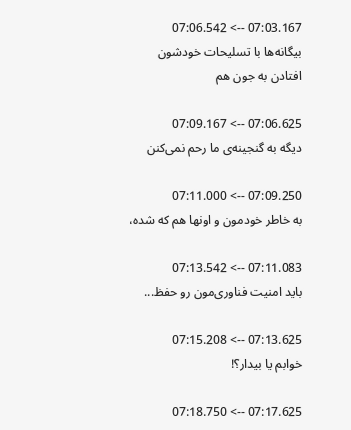07:03.167 --> 07:06.542
بیگانه‌ها با تسلیحات خودشون
افتادن به جون هم

07:06.625 --> 07:09.167
دیگه به گنجینه‌ی ما رحم نمی‌کنن

07:09.250 --> 07:11.000
به خاطر خودمون و اونها هم که شده،

07:11.083 --> 07:13.542
باید امنیت فناوری‌مون رو حفظ...

07:13.625 --> 07:15.208
خوابم یا بیدار؟!

07:17.625 --> 07:18.750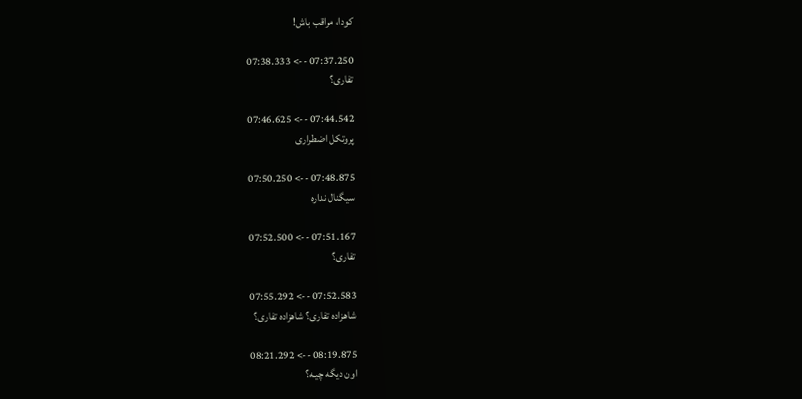کودا، مراقب باش!

07:37.250 --> 07:38.333
تفاری؟

07:44.542 --> 07:46.625
پروتکل اضطراری

07:48.875 --> 07:50.250
سیگنال نداره

07:51.167 --> 07:52.500
تفاری؟

07:52.583 --> 07:55.292
شاهزاده تفاری؟ شاهزاده تفاری؟

08:19.875 --> 08:21.292
اون دیگه چیـه؟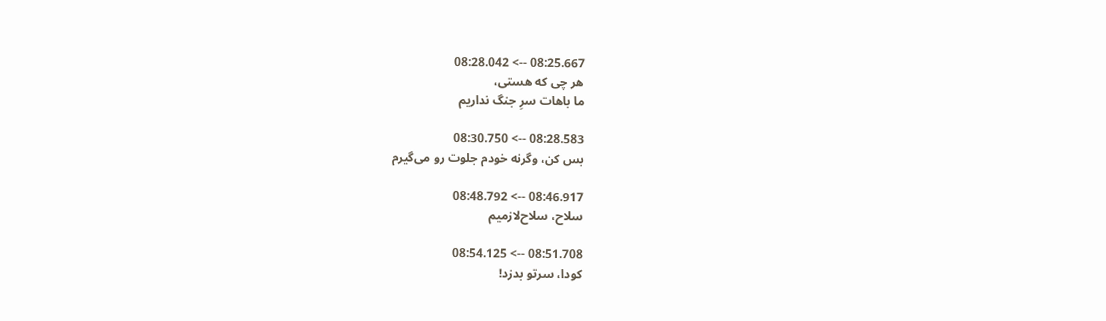08:25.667 --> 08:28.042
هر چی که هستی،
ما باهات سرِ جنگ نداریم

08:28.583 --> 08:30.750
بس کن، وگرنه خودم جلوت رو می‌گیرم

08:46.917 --> 08:48.792
سلاح، سلاح‌لازمیم

08:51.708 --> 08:54.125
کودا، سرتو بدزد!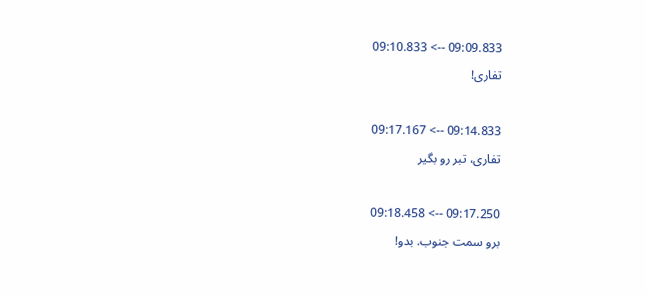09:09.833 --> 09:10.833
تفاری!

09:14.833 --> 09:17.167
تفاری، تبر رو بگیر

09:17.250 --> 09:18.458
برو سمت جنوب. بدو!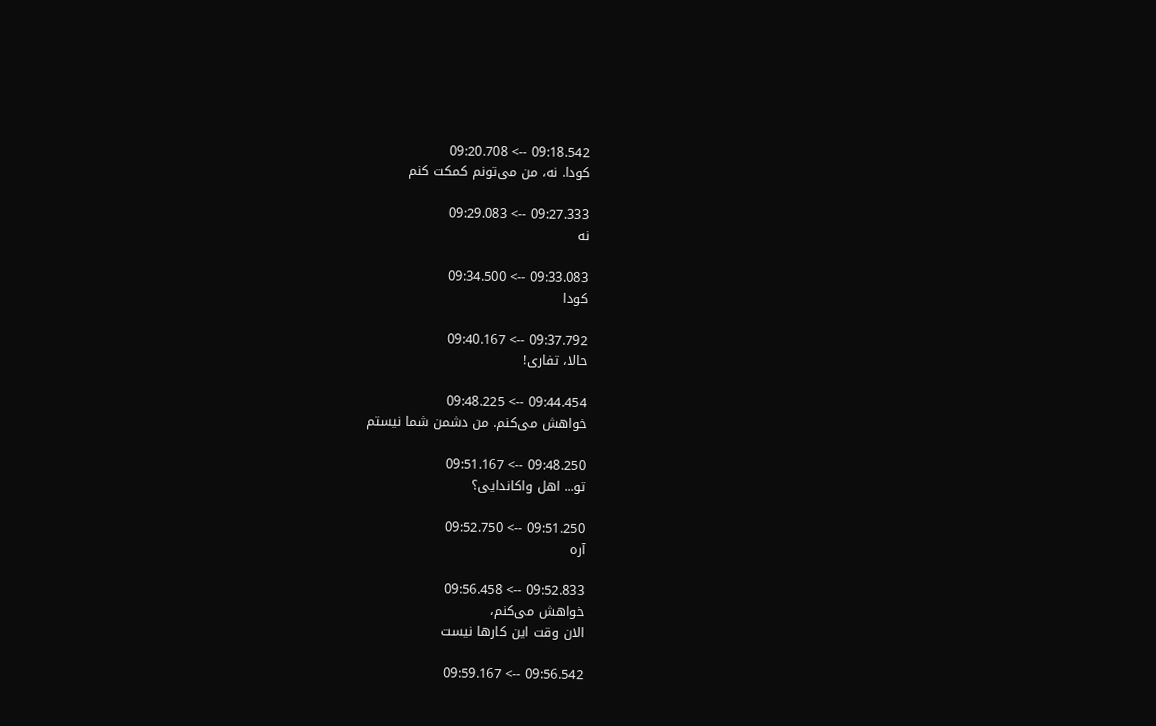09:18.542 --> 09:20.708
کودا. نه، من می‌تونم کمکت کنم

09:27.333 --> 09:29.083
نه

09:33.083 --> 09:34.500
کودا

09:37.792 --> 09:40.167
حالا، تفاری!

09:44.454 --> 09:48.225
خواهش می‌کنم. من دشمن شما نیستم

09:48.250 --> 09:51.167
تو... اهل واکاندایی؟

09:51.250 --> 09:52.750
آره

09:52.833 --> 09:56.458
خواهش می‌کنم،
الان وقت این کارها نیست

09:56.542 --> 09:59.167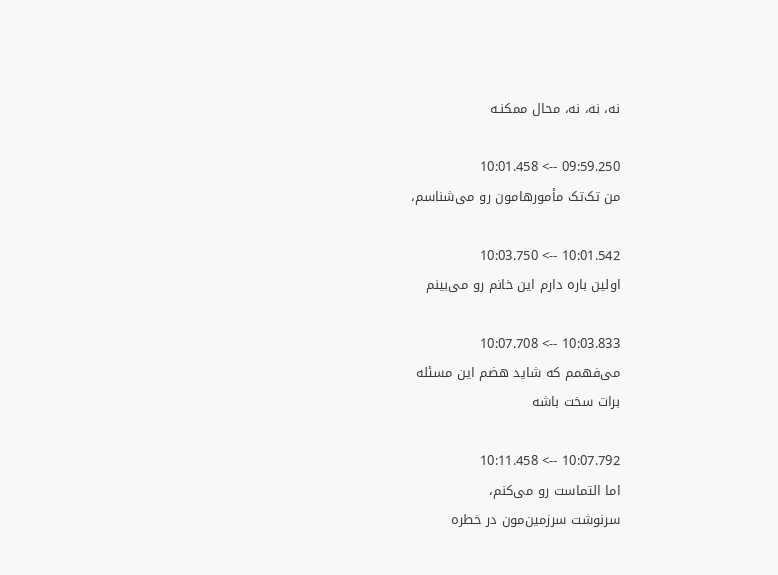نه، نه، نه، محال ممکنـه

09:59.250 --> 10:01.458
من تک‌تک مأمورهامون رو می‌شناسم،

10:01.542 --> 10:03.750
اولین باره دارم این خانم رو می‌بینم

10:03.833 --> 10:07.708
می‌فهمم که شاید هضم این مسئله
برات سخت باشه

10:07.792 --> 10:11.458
اما التماست رو می‌کنم،
سرنوشت سرزمین‌مون در خطره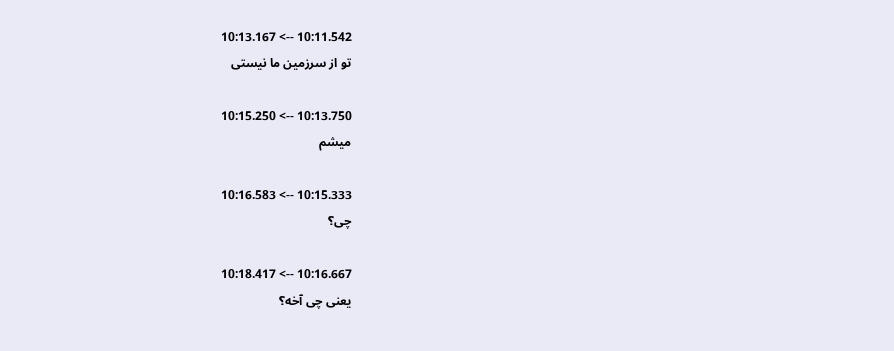10:11.542 --> 10:13.167
تو از سرزمین ما نیستی

10:13.750 --> 10:15.250
میشم

10:15.333 --> 10:16.583
چی؟

10:16.667 --> 10:18.417
یعنی چی آخه؟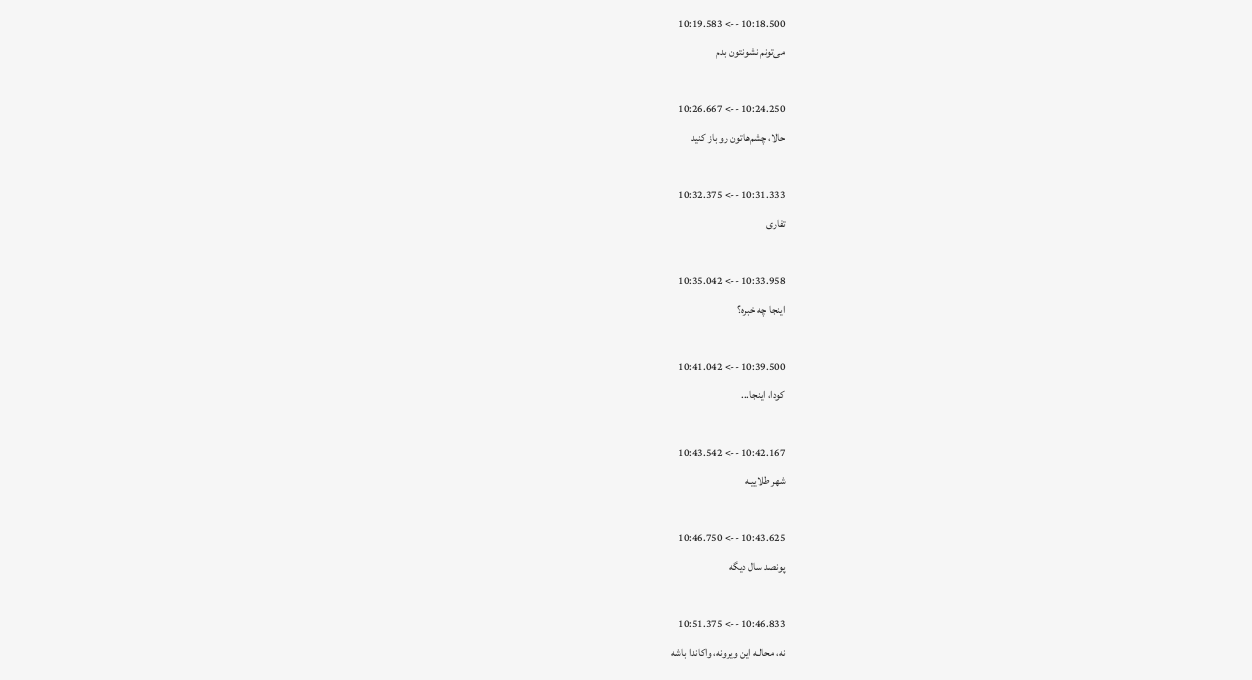10:18.500 --> 10:19.583
می‌تونم نشونتون بدم

10:24.250 --> 10:26.667
حالا، چشم‌هاتون رو باز کنید

10:31.333 --> 10:32.375
تفاری

10:33.958 --> 10:35.042
اینجا چه خبره؟

10:39.500 --> 10:41.042
کودا، اینجا...

10:42.167 --> 10:43.542
شهر طلاییـه

10:43.625 --> 10:46.750
پونصد سال دیگه

10:46.833 --> 10:51.375
نه، محالـه این ویرونه، واکاندا باشه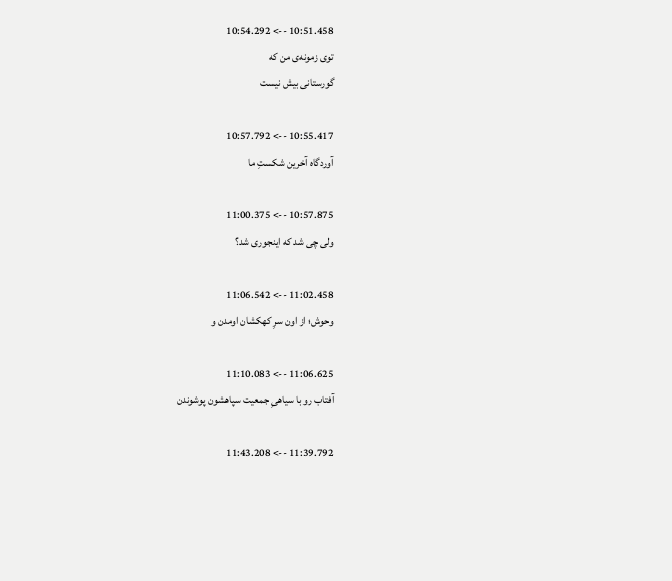10:51.458 --> 10:54.292
توی زمونه‌ی من که
گورستانی بیش نیست

10:55.417 --> 10:57.792
آوردگاه آخرین شکستِ ما

10:57.875 --> 11:00.375
ولی چی شد که اینجوری شد؟

11:02.458 --> 11:06.542
وحوش؛ از اون سرِ کهکشان اومدن و

11:06.625 --> 11:10.083
آفتاب رو با سیاهیِ جمعیت سپاهشون پوشوندن

11:39.792 --> 11:43.208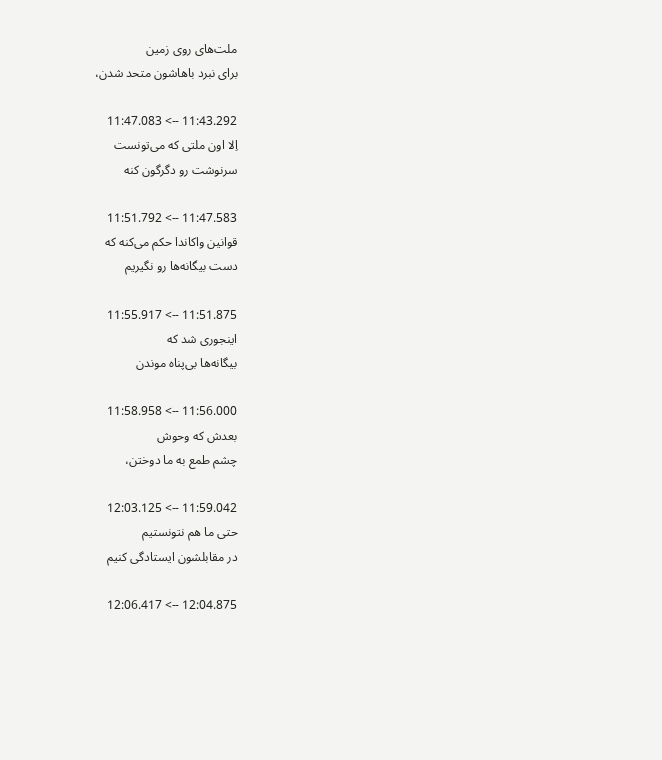ملت‌های روی زمین
برای نبرد باهاشون متحد شدن،

11:43.292 --> 11:47.083
اِلا اون ملتی که می‌تونست
سرنوشت‌ رو دگرگون کنه

11:47.583 --> 11:51.792
قوانین واکاندا حکم می‌کنه که
دست بیگانه‌ها رو نگیریم

11:51.875 --> 11:55.917
اینجوری شد که
بیگانه‌ها بی‌پناه موندن

11:56.000 --> 11:58.958
بعدش که وحوش
چشم طمع به ما دوختن،

11:59.042 --> 12:03.125
حتی ما هم نتونستیم
در مقابلشون ایستادگی کنیم

12:04.875 --> 12:06.417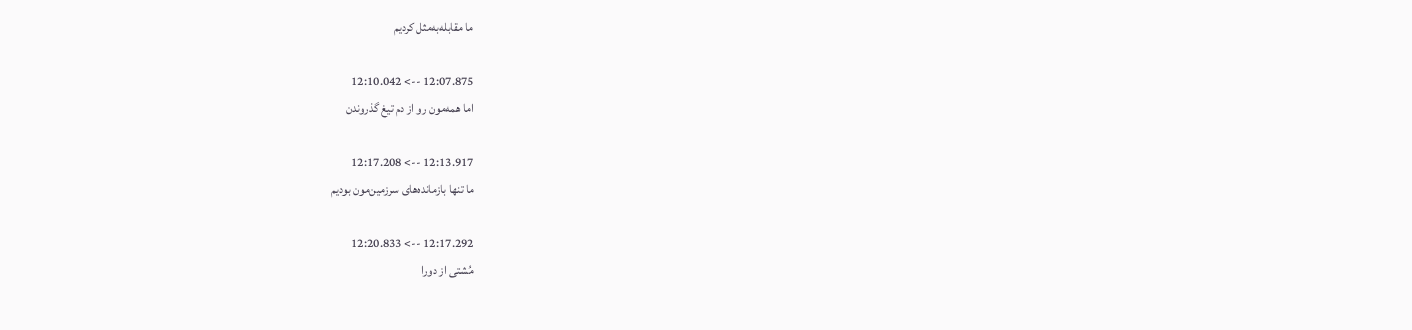ما مقابله‌به‌مثل کردیم

12:07.875 --> 12:10.042
اما همه‌مون رو از دم تیغ گذروندن

12:13.917 --> 12:17.208
ما تنها بازمانده‌های سرزمین‌مون بودیم

12:17.292 --> 12:20.833
مُشتی از دورا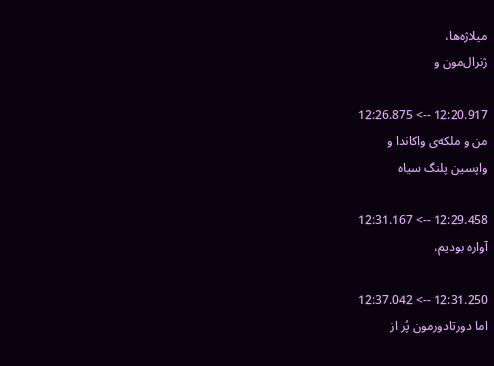میلاژه‌ها،
ژنرال‌مون و

12:20.917 --> 12:26.875
من و ملکه‌ی واکاندا و
واپسین پلنگ سیاه

12:29.458 --> 12:31.167
آواره بودیم،

12:31.250 --> 12:37.042
اما دورتادورمون پُر از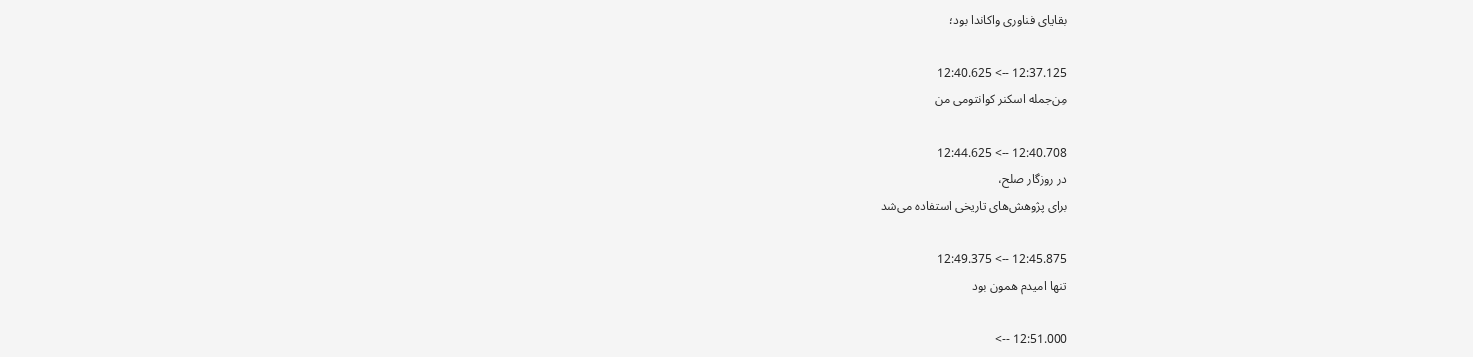بقایای فناوری واکاندا بود؛

12:37.125 --> 12:40.625
مِن‌جمله اسکنر کوانتومی من

12:40.708 --> 12:44.625
در روزگار صلح،
برای پژوهش‌های تاریخی استفاده می‌شد

12:45.875 --> 12:49.375
تنها امیدم همون بود

12:51.000 -->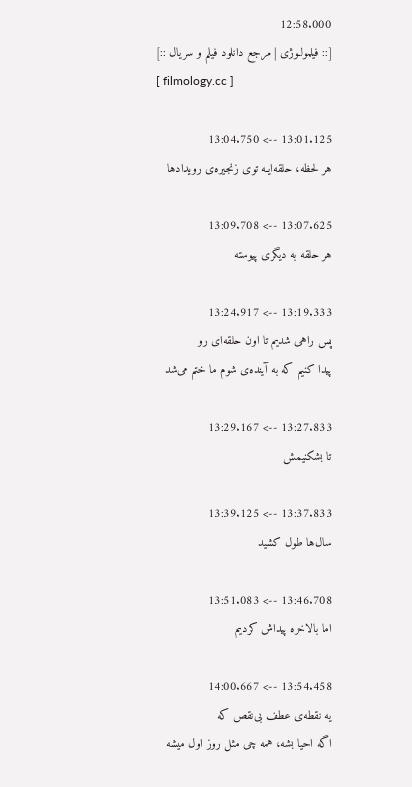12:58.000
[:: فیلمولـوژی | مرجع دانلود فیلم و سریال ::]
[ filmology.cc ]

13:01.125 --> 13:04.750
هر لحظه، حلقه‌ایـه توی زنجیره‌ی رویدادها

13:07.625 --> 13:09.708
هر حلقه به دیگری پیوسته

13:19.333 --> 13:24.917
پس راهی شدیم تا اون حلقه‌ای رو
پیدا کنیم که به آینده‌ی شوم ما ختم می‌شد

13:27.833 --> 13:29.167
تا بشکنیمش

13:37.833 --> 13:39.125
سال‌ها طول کشید

13:46.708 --> 13:51.083
اما بالاخره پیداش کردیم

13:54.458 --> 14:00.667
یه نقطه‌ی عطف بی‌نقص که
اگه احیا بشه، همه چی مثل روز اول میشه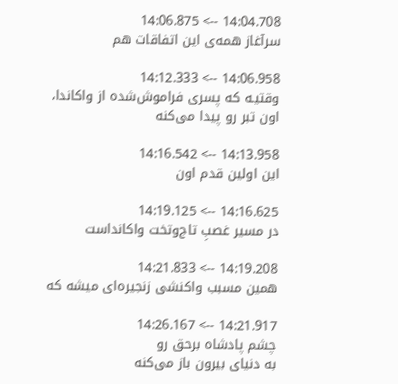14:04.708 --> 14:06.875
سرآغاز همه‌ی این اتفاقات هم

14:06.958 --> 14:12.333
وقتیـه که پسری فراموش‌شده از واکاندا،
اون تبر رو پیدا می‌کنه

14:13.958 --> 14:16.542
این اولین قدم اون

14:16.625 --> 14:19.125
در مسیر غصبِ تاج‌وتخت واکانداست

14:19.208 --> 14:21.833
همین مسبب واکنشی زنجیره‌ای میشه که

14:21.917 --> 14:26.167
چشم پادشاه برحق رو
به دنیای بیرون باز می‌کنه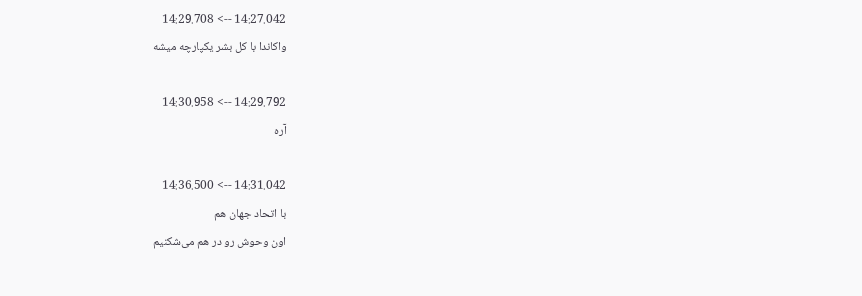14:27.042 --> 14:29.708
واکاندا با کل بشر یکپارچه میشه

14:29.792 --> 14:30.958
آره

14:31.042 --> 14:36.500
با اتحاد جهان هم
اون وحوش رو در هم می‌شکنیم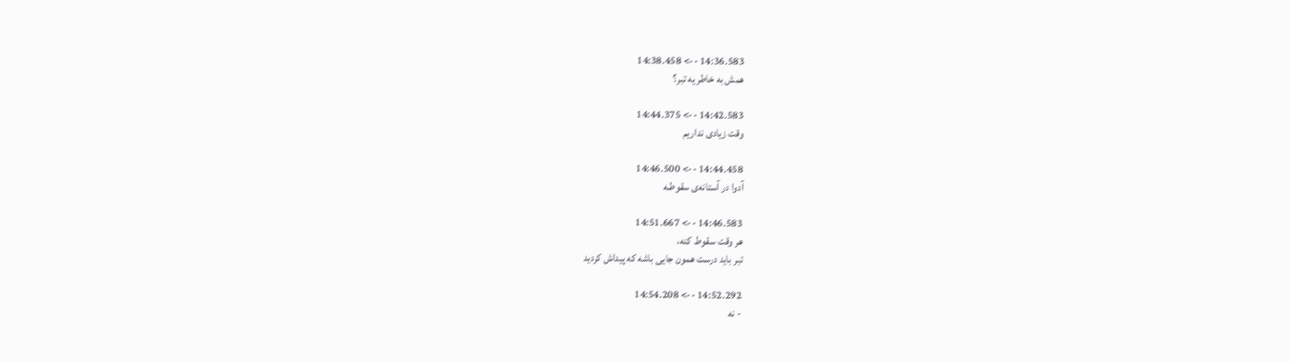14:36.583 --> 14:38.458
همش به خاطر یه تبر؟

14:42.583 --> 14:44.375
وقت زیادی نداریم

14:44.458 --> 14:46.500
آدوا در آستانه‌ی سقوطـه

14:46.583 --> 14:51.667
هر وقت سقوط کنه،
تبر باید درست همون جایی باشه که پیداش کردید

14:52.292 --> 14:54.208
- نه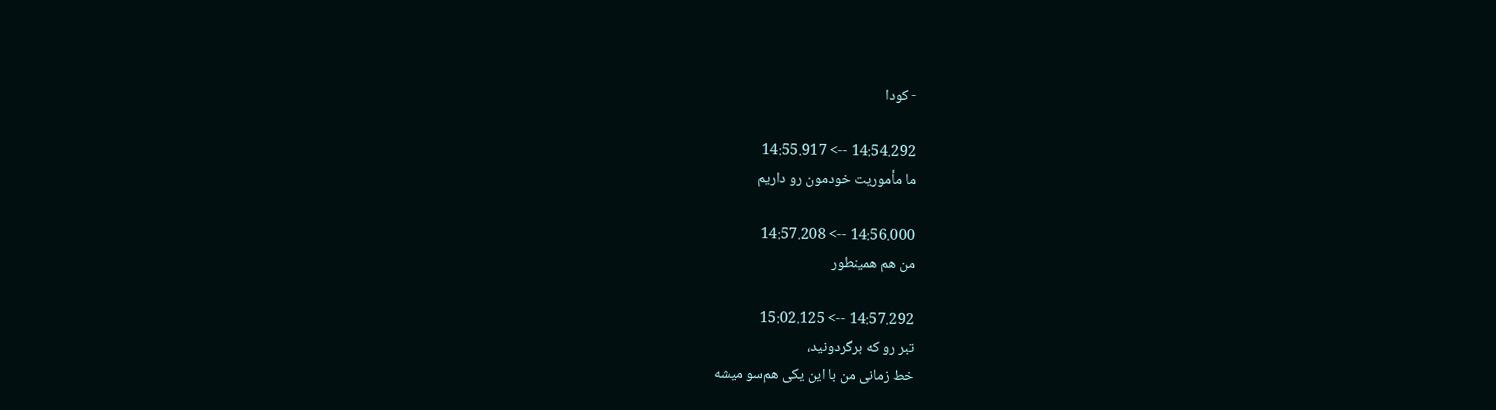- کودا

14:54.292 --> 14:55.917
ما مأموریت خودمون رو داریم

14:56.000 --> 14:57.208
من هم همینطور

14:57.292 --> 15:02.125
تبر رو که برگردونید،
خط زمانی من با این یکی هم‌سو میشه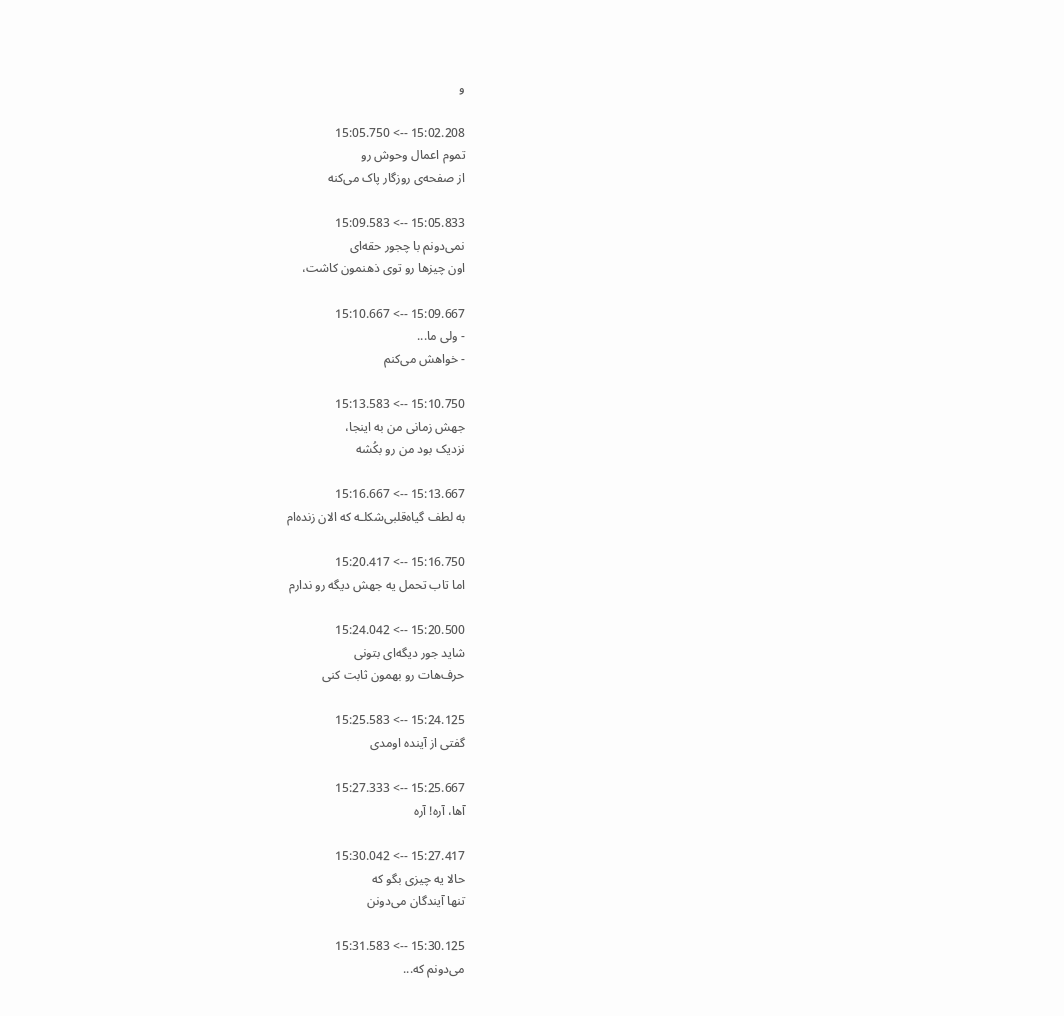و

15:02.208 --> 15:05.750
تموم اعمال وحوش رو
از صفحه‌ی روزگار پاک می‌کنه

15:05.833 --> 15:09.583
نمی‌دونم با چجور حقه‌ای
اون چیزها رو توی ذهنمون کاشت،

15:09.667 --> 15:10.667
- ولی ما...
- خواهش می‌کنم

15:10.750 --> 15:13.583
جهش زمانی من به اینجا،
نزدیک بود من رو بکُشه

15:13.667 --> 15:16.667
به لطف گیاه‌قلبی‌شکلـه که الان زنده‌ام

15:16.750 --> 15:20.417
اما تاب تحمل یه جهش دیگه رو ندارم

15:20.500 --> 15:24.042
شاید جور دیگه‌ای بتونی
حرف‌هات رو بهمون ثابت کنی

15:24.125 --> 15:25.583
گفتی از آینده اومدی

15:25.667 --> 15:27.333
آها، آره! آره

15:27.417 --> 15:30.042
حالا یه چیزی بگو که
تنها آیندگان می‌دونن

15:30.125 --> 15:31.583
می‌دونم که...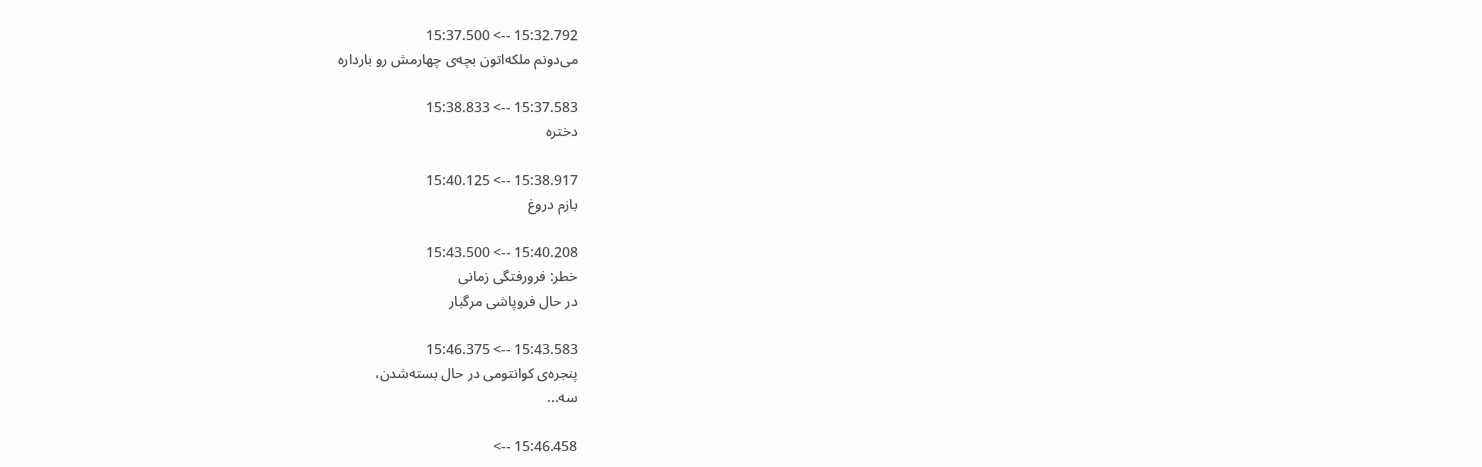15:32.792 --> 15:37.500
می‌دونم ملکه‌اتون بچه‌ی چهارمش رو بارداره

15:37.583 --> 15:38.833
دختره

15:38.917 --> 15:40.125
بازم دروغ

15:40.208 --> 15:43.500
خطر: فرورفتگی زمانی
در حال فروپاشی مرگبار

15:43.583 --> 15:46.375
پنجره‌ی کوانتومی در حال بسته‌شدن،
سه...

15:46.458 -->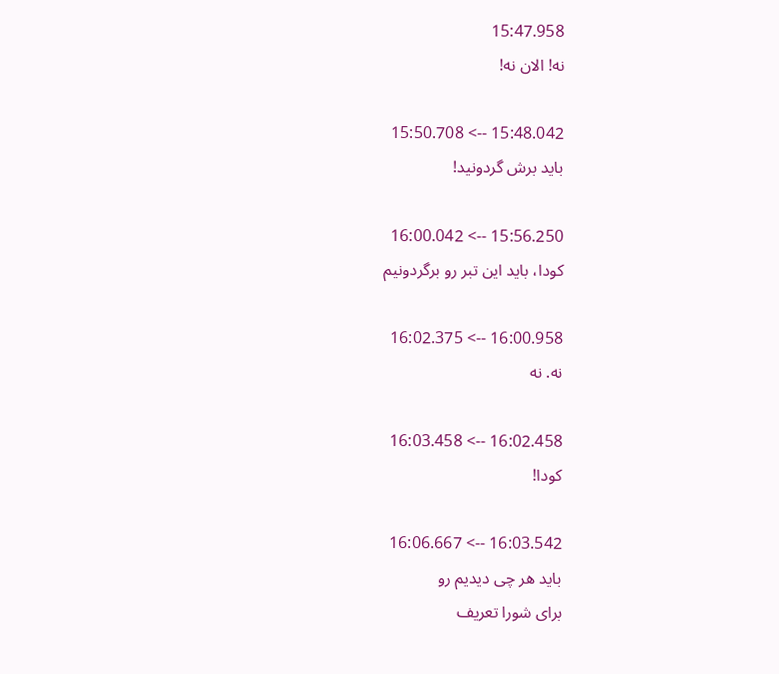15:47.958
نه! الان نه!

15:48.042 --> 15:50.708
باید برش گردونید!

15:56.250 --> 16:00.042
کودا، باید این تبر رو برگردونیم

16:00.958 --> 16:02.375
نه. نه

16:02.458 --> 16:03.458
کودا!

16:03.542 --> 16:06.667
باید هر چی دیدیم رو
برای شورا تعریف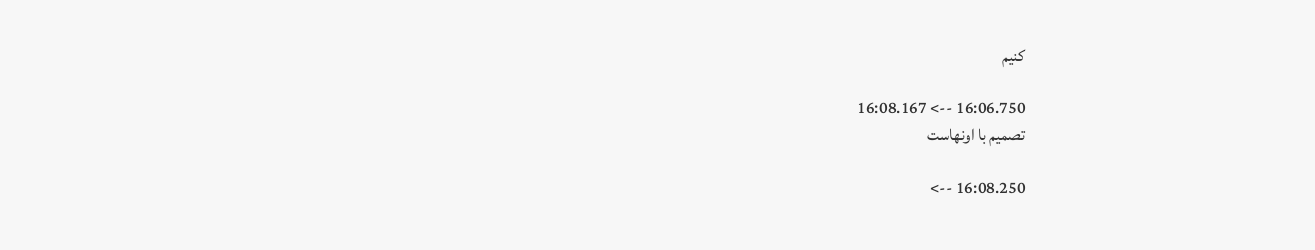کنیم

16:06.750 --> 16:08.167
تصمیم با اونهاست

16:08.250 -->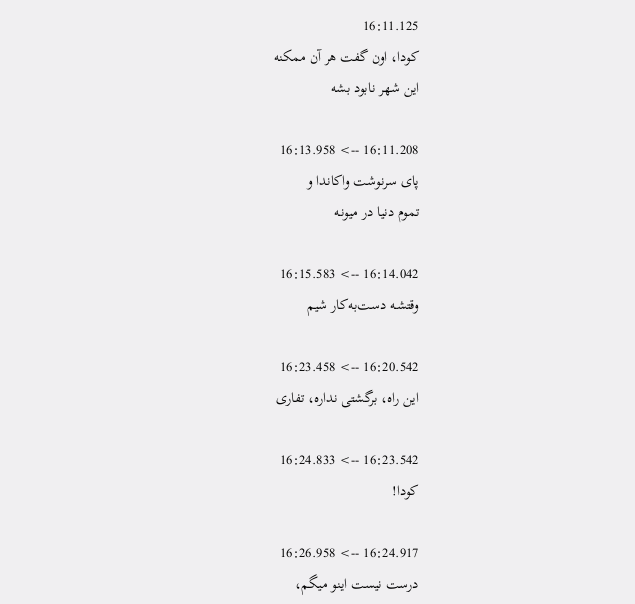16:11.125
کودا، اون گفت هر آن ممکنه
این شهر نابود بشه

16:11.208 --> 16:13.958
پای سرنوشت واکاندا و
تموم دنیا در میونـه

16:14.042 --> 16:15.583
وقتشـه دست‌به‌کار شیم

16:20.542 --> 16:23.458
این راه، برگشتی نداره، تفاری

16:23.542 --> 16:24.833
کودا!

16:24.917 --> 16:26.958
درست نیست اینو میگم،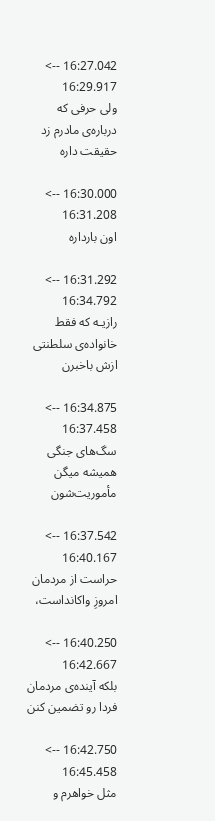16:27.042 --> 16:29.917
ولی حرفی که درباره‌ی مادرم زد
حقیقت داره

16:30.000 --> 16:31.208
اون بارداره

16:31.292 --> 16:34.792
رازیـه که فقط خانواده‌ی سلطنتی ازش باخبرن

16:34.875 --> 16:37.458
سگ‌های جنگی همیشه میگن مأموریت‌شون

16:37.542 --> 16:40.167
حراست از مردمان امروزِ واکانداست،

16:40.250 --> 16:42.667
بلکه آینده‌ی مردمان فردا رو تضمین کنن

16:42.750 --> 16:45.458
مثل خواهرم و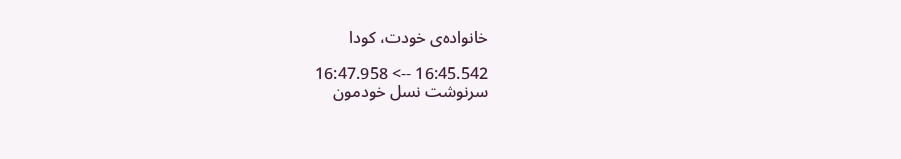خانواده‌ی خودت، کودا

16:45.542 --> 16:47.958
سرنوشت نسل خودمون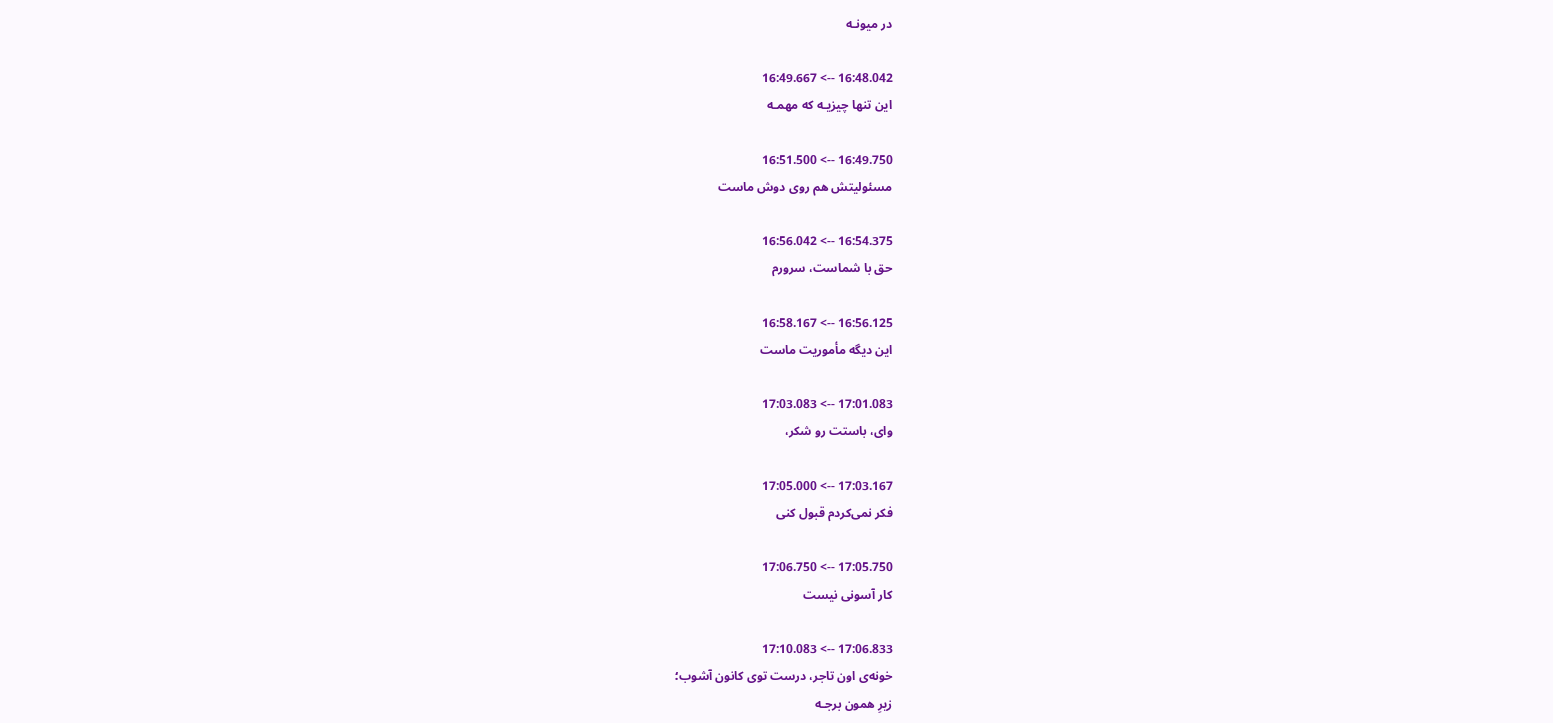در میونـه

16:48.042 --> 16:49.667
این تنها چیزیـه که مهمـه

16:49.750 --> 16:51.500
مسئولیتش هم روی دوش ماست

16:54.375 --> 16:56.042
حق با شماست، سرورم

16:56.125 --> 16:58.167
این دیگه مأموریت ماست

17:01.083 --> 17:03.083
وای، باستت رو شکر،

17:03.167 --> 17:05.000
فکر نمی‌کردم قبول کنی

17:05.750 --> 17:06.750
کار آسونی نیست

17:06.833 --> 17:10.083
خونه‌ی اون تاجر، درست توی کانون آشوب؛
زیرِ همون برجـه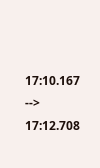17:10.167 --> 17:12.708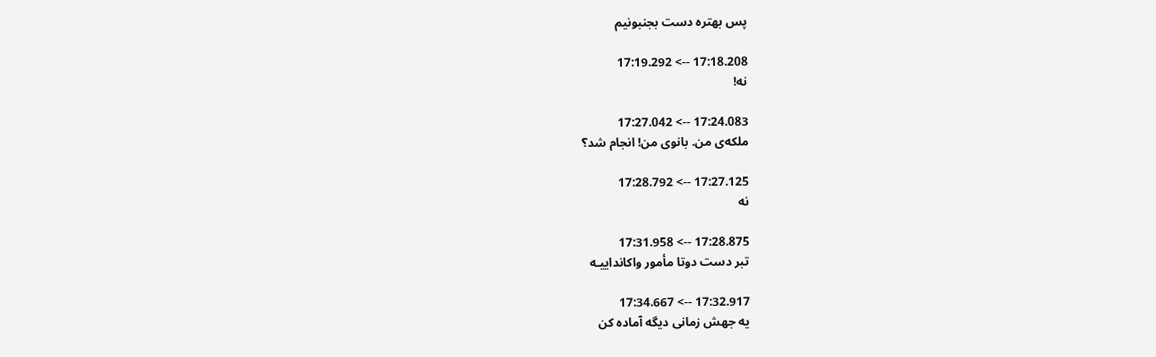پس بهتره دست بجنبونیم

17:18.208 --> 17:19.292
نه!

17:24.083 --> 17:27.042
ملکه‌ی من. بانوی من! انجام شد؟

17:27.125 --> 17:28.792
نه

17:28.875 --> 17:31.958
تبر دست دوتا مأمور واکانداییـه

17:32.917 --> 17:34.667
یه جهش زمانی دیگه آماده کن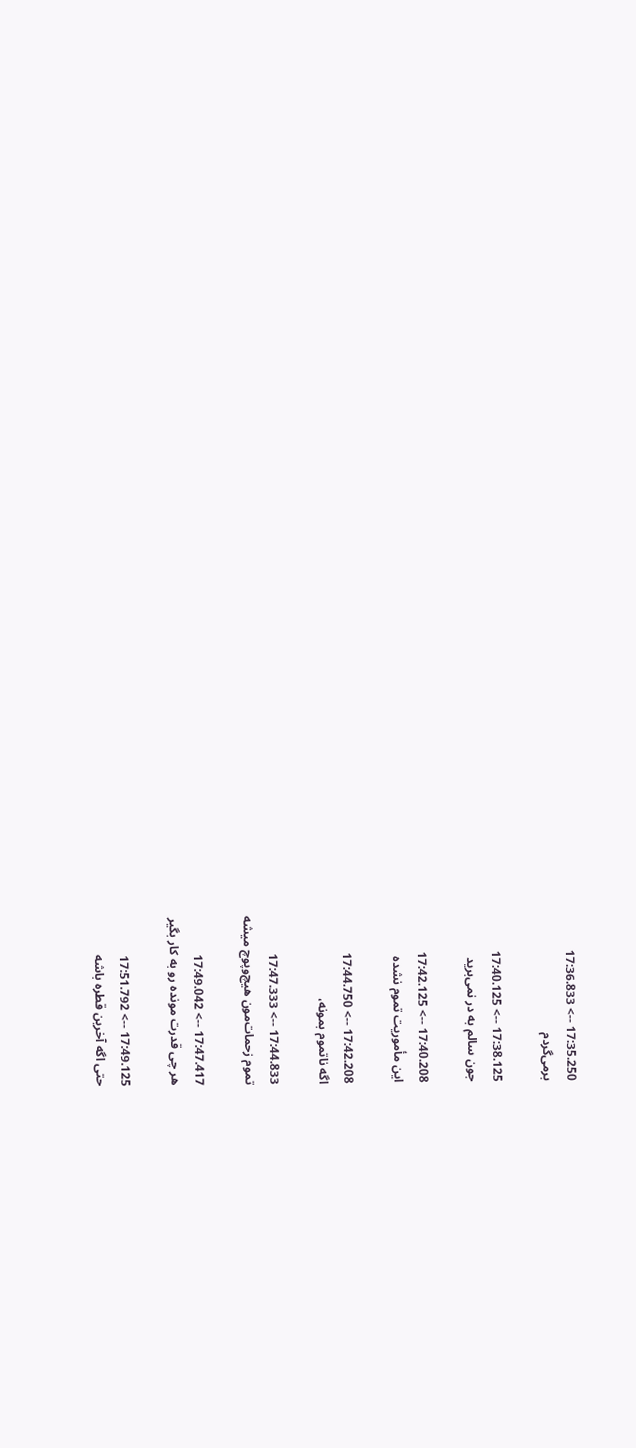17:35.250 --> 17:36.833
برمی‌گردم

17:38.125 --> 17:40.125
جون سالم به در نمی‌برید

17:40.208 --> 17:42.125
این مأموریت تموم نشده

17:42.208 --> 17:44.750
اگه ناتموم بمونه،

17:44.833 --> 17:47.333
تموم زحمات‌مون هیچ‌وپوچ میشه

17:47.417 --> 17:49.042
هر چی قدرت مونده رو به کار بگیر

17:49.125 --> 17:51.792
حتی اگه آخرین قطره باشه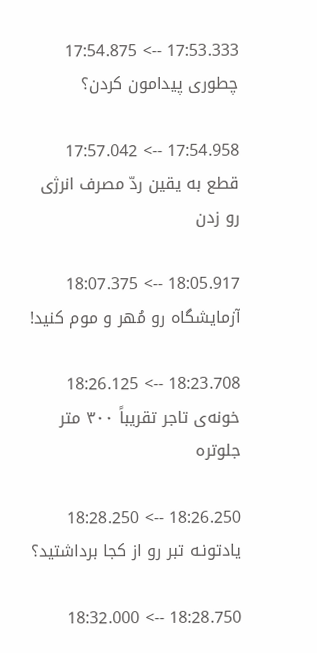17:53.333 --> 17:54.875
چطوری پیدامون کردن؟

17:54.958 --> 17:57.042
قطع به یقین ردّ مصرف انرژی رو زدن

18:05.917 --> 18:07.375
آزمایشگاه رو مُهر و موم کنید!

18:23.708 --> 18:26.125
خونه‌ی تاجر تقریباً ۳۰۰ متر جلوتره

18:26.250 --> 18:28.250
یادتونـه تبر رو از کجا برداشتید؟

18:28.750 --> 18:32.000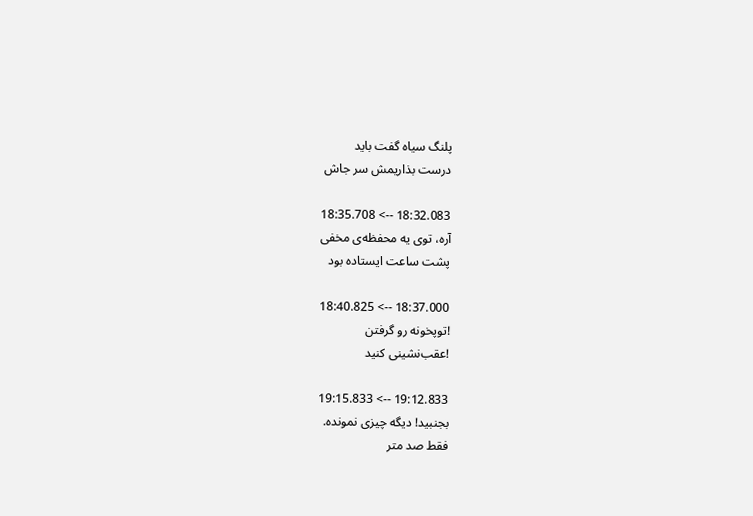پلنگ سیاه گفت باید
درست بذاریمش سر جاش

18:32.083 --> 18:35.708
آره، توی یه محفظه‌ی مخفی
پشت ساعت ایستاده بود

18:37.000 --> 18:40.825
!توپخونه رو گرفتن
!عقب‌نشینی کنید

19:12.833 --> 19:15.833
بجنبید! دیگه چیزی نمونده.
فقط صد متر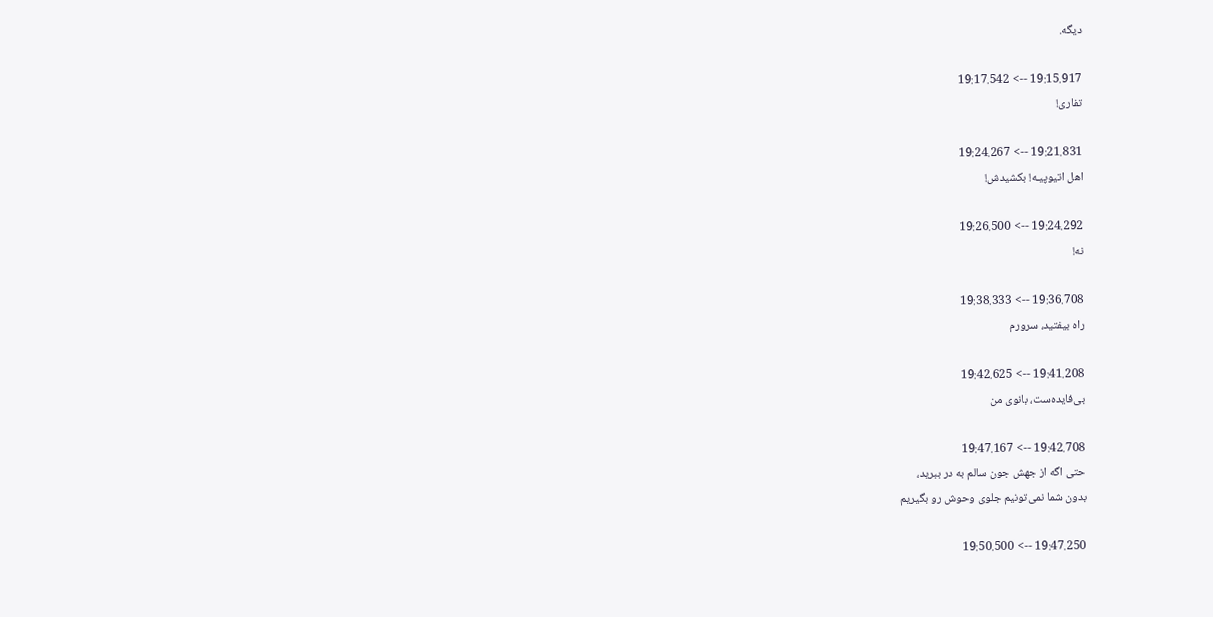دیگه.

19:15.917 --> 19:17.542
تفاری!

19:21.831 --> 19:24.267
اهل اتیوپیـه! بکشیدش!

19:24.292 --> 19:26.500
نه!

19:36.708 --> 19:38.333
راه بیفتید، سرورم

19:41.208 --> 19:42.625
بی‌فایده‌ست، بانوی من

19:42.708 --> 19:47.167
حتی اگه از جهش جون سالم به در ببرید،
بدون شما نمی‌تونیم جلوی وحوش رو بگیریم

19:47.250 --> 19:50.500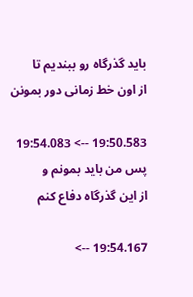باید گذرگاه رو ببندیم تا
از اون خط زمانی دور بمونن

19:50.583 --> 19:54.083
پس من باید بمونم و
از این گذرگاه دفاع کنم

19:54.167 -->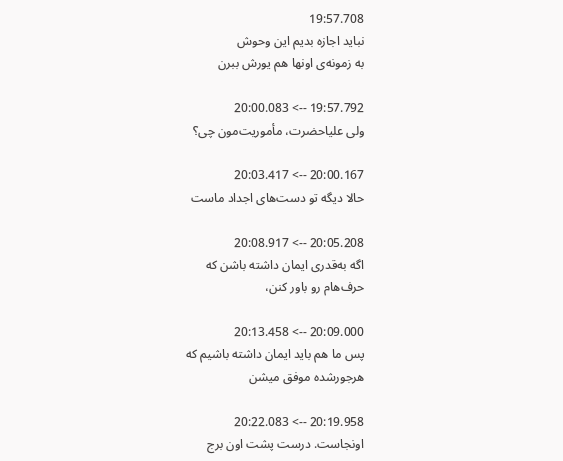19:57.708
نباید اجازه بدیم این وحوش
به زمونه‌ی اونها هم یورش ببرن

19:57.792 --> 20:00.083
ولی علیاحضرت، مأموریت‌مون چی؟

20:00.167 --> 20:03.417
حالا دیگه تو دست‌های اجداد ماست

20:05.208 --> 20:08.917
اگه به‌قدری ایمان داشته باشن که
حرف‌هام رو باور کنن،

20:09.000 --> 20:13.458
پس ما هم باید ایمان داشته باشیم که
هرجورشده موفق میشن

20:19.958 --> 20:22.083
اونجاست. درست پشت اون برج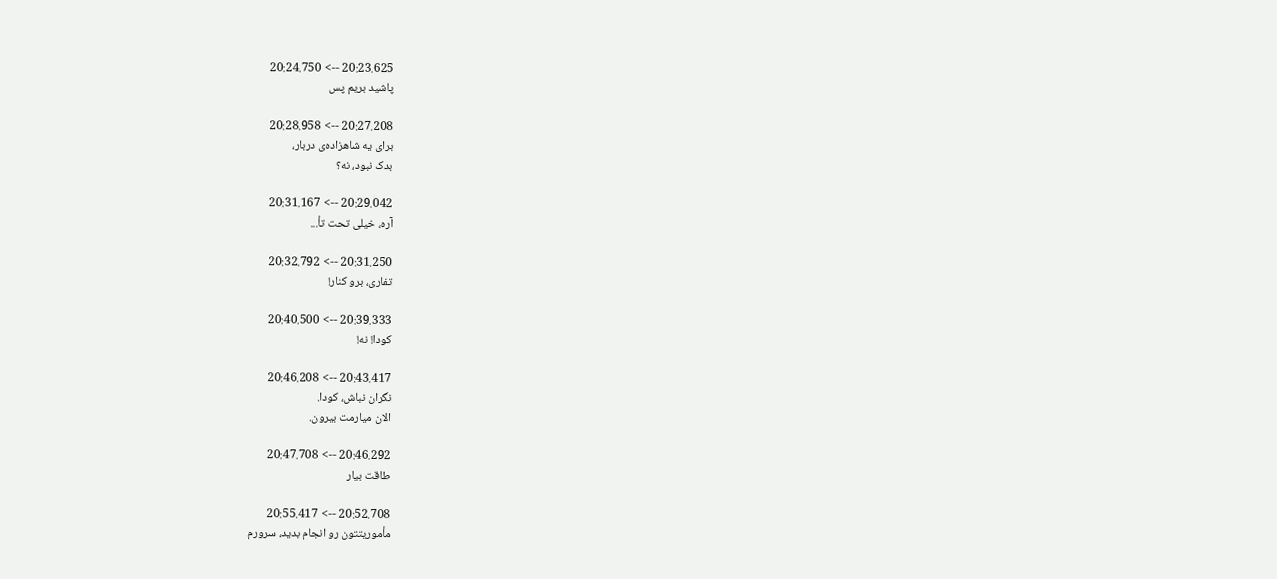20:23.625 --> 20:24.750
پاشید بریم پس

20:27.208 --> 20:28.958
برای یه شاهزاده‌ی دربار،
بدک نبود، نه؟

20:29.042 --> 20:31.167
آره، خیلی تحت تأ...

20:31.250 --> 20:32.792
تفاری، برو کنار!

20:39.333 --> 20:40.500
کودا! نه!

20:43.417 --> 20:46.208
نگران نباش، کودا.
الان میارمت بیرون.

20:46.292 --> 20:47.708
طاقت بیار

20:52.708 --> 20:55.417
مأموریتتون رو انجام بدید، سرورم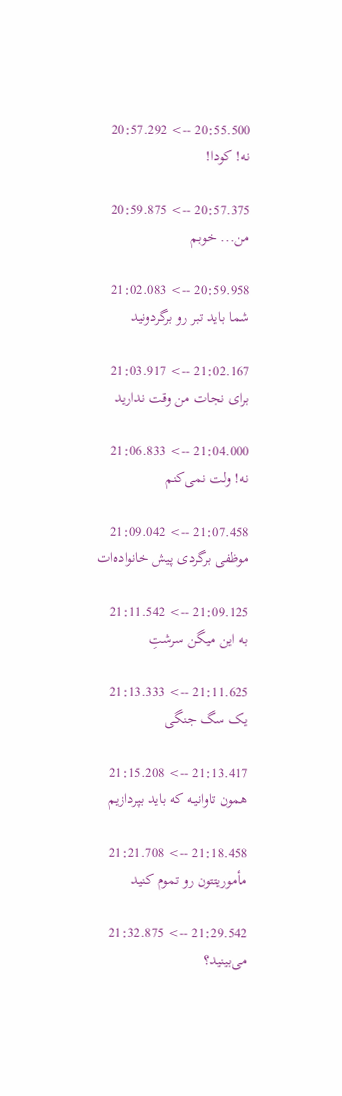20:55.500 --> 20:57.292
نه! کودا!

20:57.375 --> 20:59.875
من... خوبم

20:59.958 --> 21:02.083
شما باید تبر رو برگردونید

21:02.167 --> 21:03.917
برای نجات من وقت ندارید

21:04.000 --> 21:06.833
نه! ولت نمی‌کنم

21:07.458 --> 21:09.042
موظفی برگردی پیش خانواده‌ات

21:09.125 --> 21:11.542
به این میگن سرشتِ

21:11.625 --> 21:13.333
یک سگ جنگی

21:13.417 --> 21:15.208
همون تاوانیـه که باید بپردازیم

21:18.458 --> 21:21.708
مأموریتتون رو تموم کنید

21:29.542 --> 21:32.875
می‌بینید؟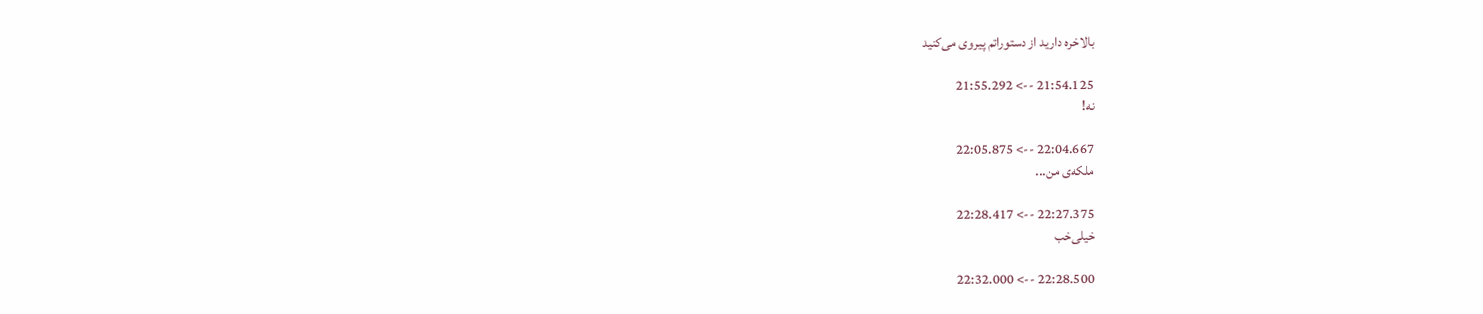بالاخره دارید از دستوراتم پیروی می‌کنید

21:54.125 --> 21:55.292
نه!

22:04.667 --> 22:05.875
ملکه‌ی من...

22:27.375 --> 22:28.417
خیلی‌خب

22:28.500 --> 22:32.000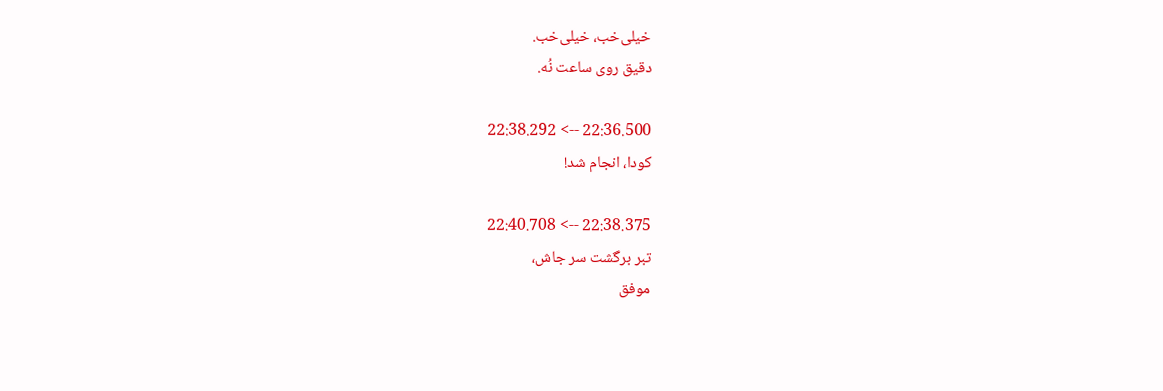خیلی‌خب، خیلی‌خب.
دقیق روی ساعت نُه.

22:36.500 --> 22:38.292
کودا، انجام شد!

22:38.375 --> 22:40.708
تبر برگشت سر جاش،
موفق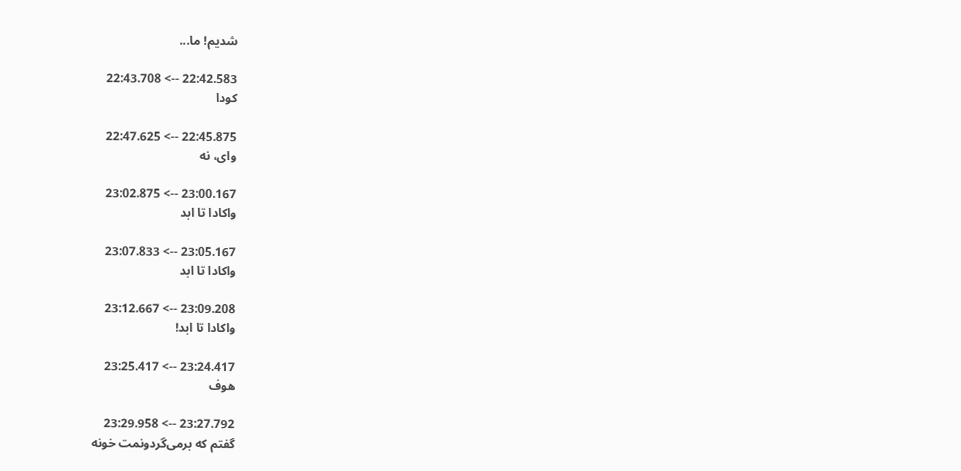شدیم! ما...

22:42.583 --> 22:43.708
کودا

22:45.875 --> 22:47.625
وای، نه

23:00.167 --> 23:02.875
واکادا تا ابد

23:05.167 --> 23:07.833
واکادا تا ابد

23:09.208 --> 23:12.667
واکادا تا ابد!

23:24.417 --> 23:25.417
هوف

23:27.792 --> 23:29.958
گفتم که برمی‌گردونمت خونه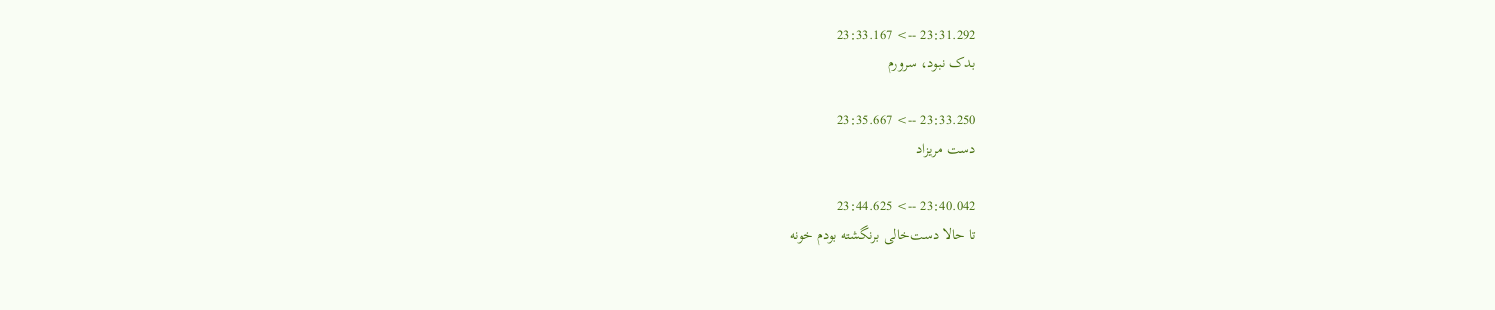23:31.292 --> 23:33.167
بدک نبود، سرورم

23:33.250 --> 23:35.667
دست مریزاد

23:40.042 --> 23:44.625
تا حالا دست‌خالی برنگشته بودم خونه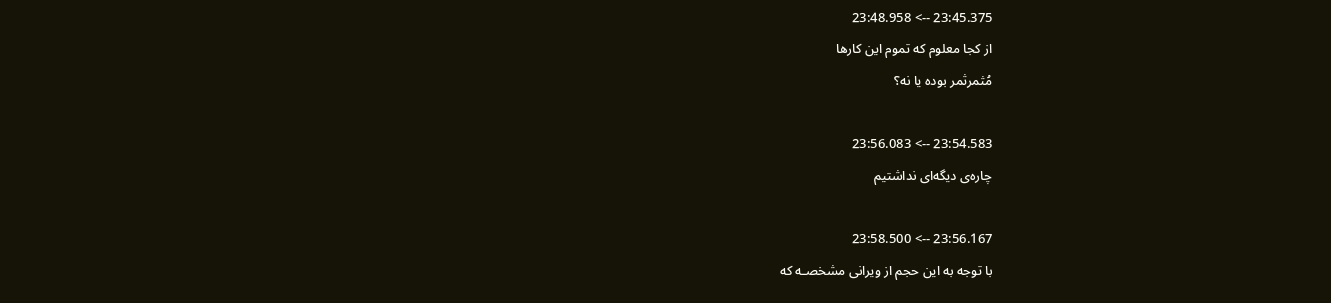23:45.375 --> 23:48.958
از کجا معلوم که تموم این کارها
مُثمرثمر بوده یا نه؟

23:54.583 --> 23:56.083
چاره‌ی دیگه‌ای نداشتیم

23:56.167 --> 23:58.500
با توجه به این حجم از ویرانی مشخصـه که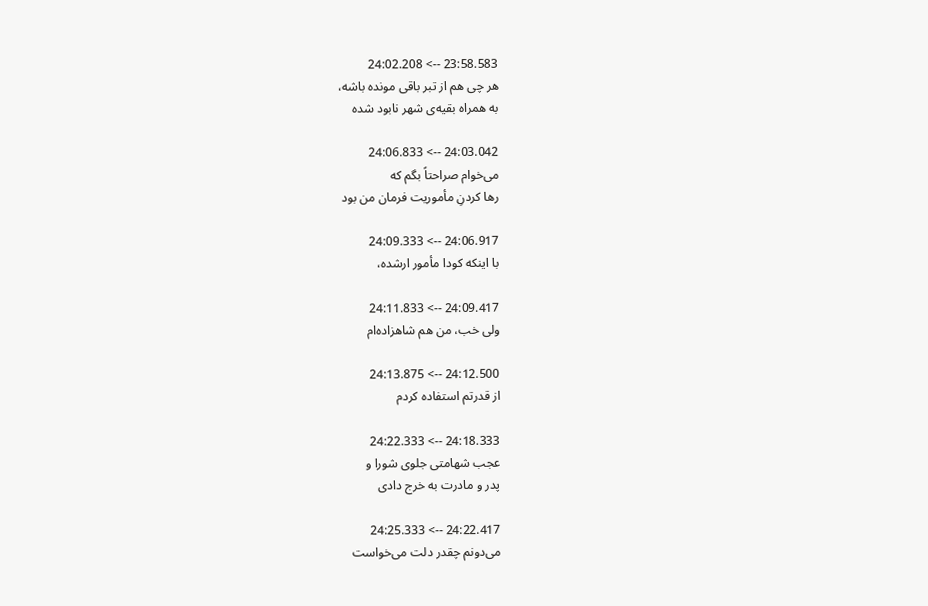23:58.583 --> 24:02.208
هر چی هم از تبر باقی مونده باشه،
به همراه بقیه‌ی شهر نابود شده

24:03.042 --> 24:06.833
می‌خوام صراحتاً بگم که
رها کردنِ مأموریت فرمان من بود

24:06.917 --> 24:09.333
با اینکه کودا مأمور ارشده،

24:09.417 --> 24:11.833
ولی خب، من هم شاهزاده‌ام

24:12.500 --> 24:13.875
از قدرتم استفاده کردم

24:18.333 --> 24:22.333
عجب شهامتی جلوی شورا و
پدر و مادرت به خرج دادی

24:22.417 --> 24:25.333
می‌دونم چقدر دلت می‌خواست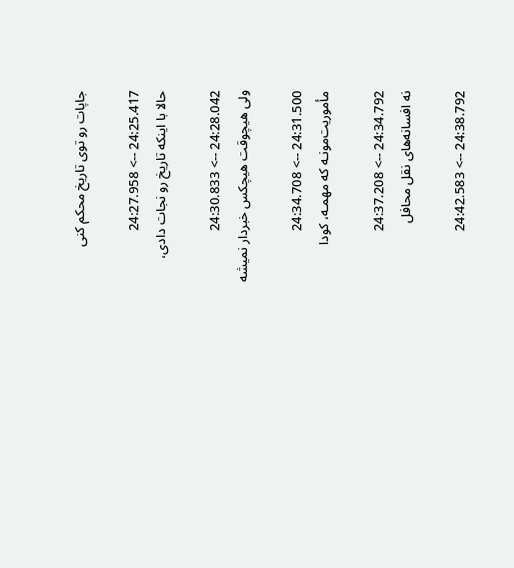جاپات رو توی تاریخ محکم کنی

24:25.417 --> 24:27.958
حالا با اینکه تاریخ رو نجات دادی،

24:28.042 --> 24:30.833
ولی هیچوقت هیچکس خبردار نمیشه

24:31.500 --> 24:34.708
مأموریت‌مونـه که مهمـه، کودا

24:34.792 --> 24:37.208
نه افسانه‌های نقل محافل

24:38.792 --> 24:42.583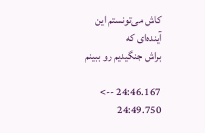کاش می‌تونستم این آینده‌ای که
براش جنگیدیم رو ببینم

24:46.167 --> 24:49.750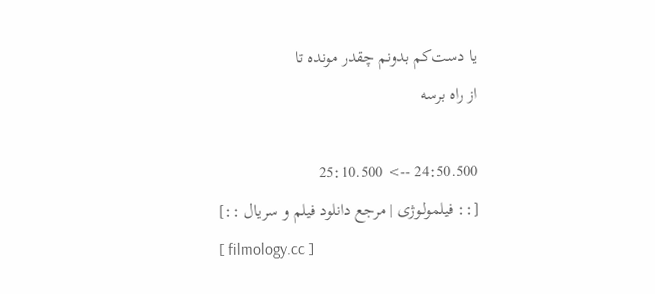یا دست‌کم بدونم چقدر مونده تا
از راه برسه

24:50.500 --> 25:10.500
[:: فیلمولـوژی | مرجع دانلود فیلم و سریال ::]
[ filmology.cc ]